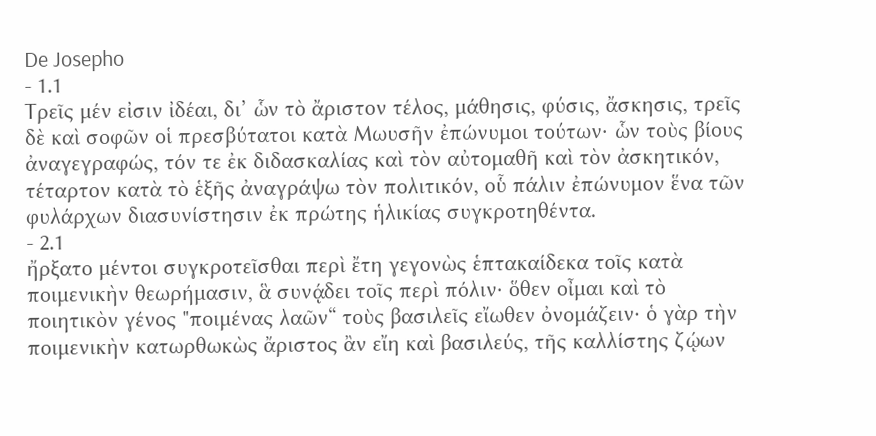De Josepho
- 1.1
Τρεῖς μέν εἰσιν ἰδέαι, δι’ ὧν τὸ ἄριστον τέλος, μάθησις, φύσις, ἄσκησις, τρεῖς δὲ καὶ σοφῶν οἱ πρεσβύτατοι κατὰ Μωυσῆν ἐπώνυμοι τούτων· ὧν τοὺς βίους ἀναγεγραφώς, τόν τε ἐκ διδασκαλίας καὶ τὸν αὐτομαθῆ καὶ τὸν ἀσκητικόν, τέταρτον κατὰ τὸ ἑξῆς ἀναγράψω τὸν πολιτικόν, οὗ πάλιν ἐπώνυμον ἕνα τῶν φυλάρχων διασυνίστησιν ἐκ πρώτης ἡλικίας συγκροτηθέντα.
- 2.1
ἤρξατο μέντοι συγκροτεῖσθαι περὶ ἔτη γεγονὼς ἑπτακαίδεκα τοῖς κατὰ ποιμενικὴν θεωρήμασιν, ἃ συνᾴδει τοῖς περὶ πόλιν· ὅθεν οἶμαι καὶ τὸ ποιητικὸν γένος "ποιμένας λαῶν“ τοὺς βασιλεῖς εἴωθεν ὀνομάζειν· ὁ γὰρ τὴν ποιμενικὴν κατωρθωκὼς ἄριστος ἂν εἴη καὶ βασιλεύς, τῆς καλλίστης ζῴων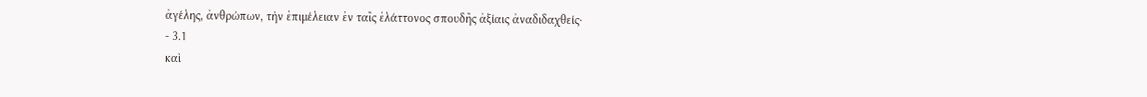ἀγέλης, ἀνθρώπων, τὴν ἐπιμέλειαν ἐν ταῖς ἐλάττονος σπουδῆς ἀξίαις ἀναδιδαχθείς·
- 3.1
καὶ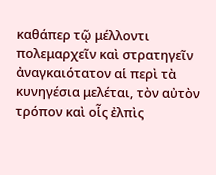καθάπερ τῷ μέλλοντι πολεμαρχεῖν καὶ στρατηγεῖν ἀναγκαιότατον αἱ περὶ τὰ κυνηγέσια μελέται, τὸν αὐτὸν τρόπον καὶ οἷς ἐλπὶς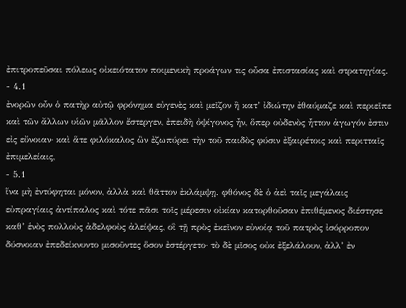ἐπιτροπεῦσαι πόλεως οἰκειότατον ποιμενικὴ προάγων τις οὖσα ἐπιστασίας καὶ στρατηγίας.
- 4.1
ἐνορῶν οὖν ὁ πατὴρ αὐτῷ φρόνημα εὐγενὲς καὶ μεῖζον ἢ κατ’ ἰδιώτην ἐθαύμαζε καὶ περιεῖπε καὶ τῶν ἄλλων υἱῶν μᾶλλον ἔστεργεν, ἐπειδὴ ὀψίγονος ἦν, ὅπερ οὐδενὸς ἧττον ἀγωγόν ἐστιν εἰς εὔνοιαν· καὶ ἅτε φιλόκαλος ὢν ἐζωπύρει τὴν τοῦ παιδὸς φύσιν ἐξαιρέτοις καὶ περιτταῖς ἐπιμελείαις,
- 5.1
ἵνα μὴ ἐντύφηται μόνον, ἀλλὰ καὶ θᾶττον ἐκλάμψῃ. φθόνος δὲ ὁ ἀεὶ ταῖς μεγάλαις εὐπραγίαις ἀντίπαλος καὶ τότε πᾶσι τοῖς μέρεσιν οἰκίαν κατορθοῦσαν ἐπιθέμενος διέστησε καθ’ ἑνὸς πολλοὺς ἀδελφοὺς ἀλείψας, οἳ τῇ πρὸς ἐκεῖνον εὐνοίᾳ τοῦ πατρὸς ἰσόρροπον δύσνοιαν ἐπεδείκνυντο μισοῦντες ὅσον ἐστέργετο· τὸ δὲ μῖσος οὐκ ἐξελάλουν, ἀλλ’ ἐν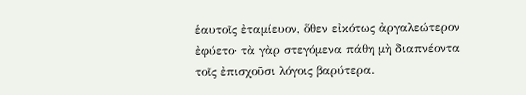ἑαυτοῖς ἐταμίευον, ὅθεν εἰκότως ἀργαλεώτερον ἐφύετο· τὰ γὰρ στεγόμενα πάθη μὴ διαπνέοντα τοῖς ἐπισχοῦσι λόγοις βαρύτερα.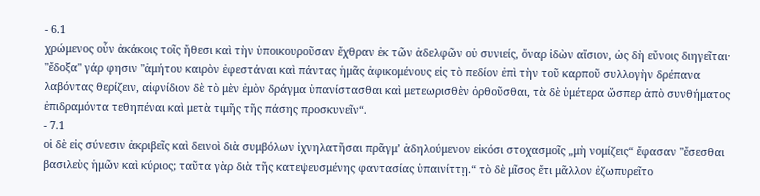- 6.1
χρώμενος οὖν ἀκάκοις τοῖς ἤθεσι καὶ τὴν ὑποικουροῦσαν ἔχθραν ἐκ τῶν ἀδελφῶν οὐ συνιείς, ὄναρ ἰδὼν αἴσιον, ὡς δὴ εὔνοις διηγεῖται· "ἔδοξα" γάρ φησιν "ἀμήτου καιρὸν ἐφεστάναι καὶ πάντας ἡμᾶς ἀφικομένους εἰς τὸ πεδίον ἐπὶ τὴν τοῦ καρποῦ συλλογὴν δρέπανα λαβόντας θερίζειν, αἰφνίδιον δὲ τὸ μὲν ἐμὸν δράγμα ὑπανίστασθαι καὶ μετεωρισθὲν ὀρθοῦσθαι, τὰ δὲ ὑμέτερα ὥσπερ ἀπὸ συνθήματος ἐπιδραμόντα τεθηπέναι καὶ μετὰ τιμῆς τῆς πάσης προσκυνεῖν“.
- 7.1
οἱ δὲ εἰς σύνεσιν ἀκριβεῖς καὶ δεινοὶ διὰ συμβόλων ἰχνηλατῆσαι πρᾶγμ’ ἀδηλούμενον εἰκόσι στοχασμοῖς „μὴ νομίζεις“ ἔφασαν "ἔσεσθαι βασιλεὺς ἡμῶν καὶ κύριος; ταῦτα γὰρ διὰ τῆς κατεψευσμένης φαντασίας ὑπαινίττῃ.“ τὸ δὲ μῖσος ἔτι μᾶλλον ἐζωπυρεῖτο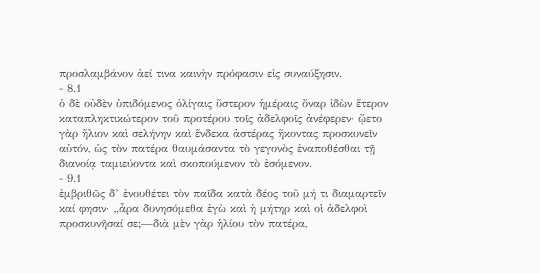προσλαμβάνον ἀεί τινα καινὴν πρόφασιν εἰς συναύξησιν.
- 8.1
ὁ δὲ οὐδὲν ὑπιδόμενος ὀλίγαις ὕστερον ἡμέραις ὄναρ ἰδὼν ἕτερον καταπληκτικώτερον τοῦ προτέρου τοῖς ἀδελφοῖς ἀνέφερεν· ᾤετο γὰρ ἥλιον καὶ σελήνην καὶ ἕνδεκα ἀστέρας ἥκοντας προσκυνεῖν αὑτόν, ὡς τὸν πατέρα θαυμάσαντα τὸ γεγονὸς ἐναποθέσθαι τῇ διανοίᾳ ταμιεύοντα καὶ σκοπούμενον τὸ ἐσόμενον.
- 9.1
ἐμβριθῶς δ’ ἐνουθέτει τὸν παῖδα κατὰ δέος τοῦ μή τι διαμαρτεῖν καί φησιν· „ἆρα δυνησόμεθα ἐγὼ καὶ ἡ μήτηρ καὶ οἱ ἀδελφοὶ προσκυνῆσαί σε;—διὰ μὲν γὰρ ἡλίου τὸν πατέρα,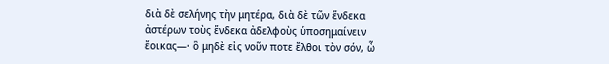διὰ δὲ σελήνης τὴν μητέρα, διὰ δὲ τῶν ἕνδεκα ἀστέρων τοὺς ἕνδεκα ἀδελφοὺς ὑποσημαίνειν ἔοικας—· ὃ μηδὲ εἰς νοῦν ποτε ἔλθοι τὸν σόν, ὦ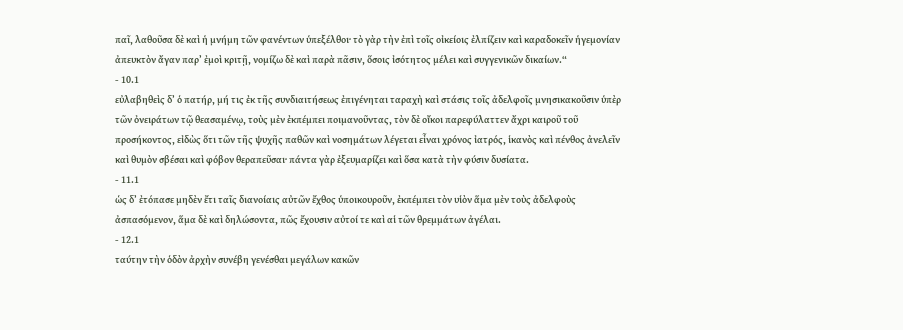παῖ, λαθοῦσα δὲ καὶ ἡ μνήμη τῶν φανέντων ὑπεξέλθοι· τὸ γὰρ τὴν ἐπὶ τοῖς οἰκείοις ἐλπίζειν καὶ καραδοκεῖν ἡγεμονίαν ἀπευκτὸν ἄγαν παρ’ ἐμοὶ κριτῇ, νομίζω δὲ καὶ παρὰ πᾶσιν, ὅσοις ἰσότητος μέλει καὶ συγγενικῶν δικαίων.“
- 10.1
εὐλαβηθεὶς δ’ ὁ πατήρ, μή τις ἐκ τῆς συνδιαιτήσεως ἐπιγένηται ταραχὴ καὶ στάσις τοῖς ἀδελφοῖς μνησικακοῦσιν ὑπὲρ τῶν ὀνειράτων τῷ θεασαμένῳ, τοὺς μὲν ἐκπέμπει ποιμανοῦντας, τὸν δὲ οἴκοι παρεφύλαττεν ἄχρι καιροῦ τοῦ προσήκοντος, εἰδὼς ὅτι τῶν τῆς ψυχῆς παθῶν καὶ νοσημάτων λέγεται εἶναι χρόνος ἰατρός, ἱκανὸς καὶ πένθος ἀνελεῖν καὶ θυμὸν σβέσαι καὶ φόβον θεραπεῦσαι· πάντα γὰρ ἐξευμαρίζει καὶ ὅσα κατὰ τὴν φύσιν δυσίατα.
- 11.1
ὡς δ’ ἐτόπασε μηδὲν ἔτι ταῖς διανοίαις αὐτῶν ἔχθος ὑποικουροῦν, ἐκπέμπει τὸν υἱὸν ἅμα μὲν τοὺς ἀδελφοὺς ἀσπασόμενον, ἅμα δὲ καὶ δηλώσοντα, πῶς ἔχουσιν αὐτοί τε καὶ αἱ τῶν θρεμμάτων ἀγέλαι.
- 12.1
ταύτην τὴν ὁδὸν ἀρχὴν συνέβη γενέσθαι μεγάλων κακῶν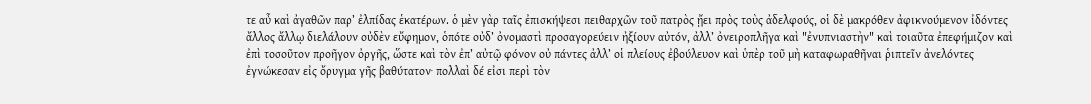τε αὖ καὶ ἀγαθῶν παρ’ ἐλπίδας ἑκατέρων. ὁ μὲν γὰρ ταῖς ἐπισκήψεσι πειθαρχῶν τοῦ πατρὸς ᾔει πρὸς τοὺς ἀδελφούς, οἱ δὲ μακρόθεν ἀφικνούμενον ἰδόντες ἄλλος ἄλλῳ διελάλουν οὐδὲν εὔφημον, ὁπότε οὐδ’ ὀνομαστὶ προσαγορεύειν ἠξίουν αὐτόν, ἀλλ’ ὀνειροπλῆγα καὶ "ἐνυπνιαστὴν" καὶ τοιαῦτα ἐπεφήμιζον καὶ ἐπὶ τοσοῦτον προῆγον ὀργῆς, ὥστε καὶ τὸν ἐπ’ αὐτῷ φόνον οὐ πάντες ἀλλ’ οἱ πλείους ἐβούλευον καὶ ὑπὲρ τοῦ μὴ καταφωραθῆναι ῥιπτεῖν ἀνελόντες ἐγνώκεσαν εἰς ὄρυγμα γῆς βαθύτατον· πολλαὶ δέ εἰσι περὶ τὸν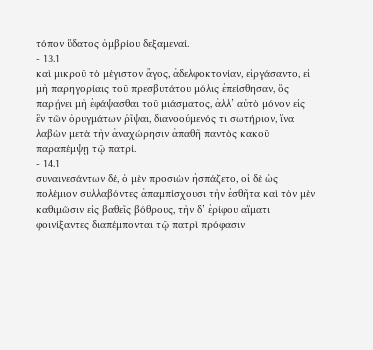τόπον ὕδατος ὀμβρίου δεξαμεναί.
- 13.1
καὶ μικροῦ τὸ μέγιστον ἄγος, ἀδελφοκτονίαν, εἰργάσαντο, εἰ μὴ παρηγορίαις τοῦ πρεσβυτάτου μόλις ἐπείσθησαν, ὃς παρῄνει μὴ ἐφάψασθαι τοῦ μιάσματος, ἀλλ’ αὐτὸ μόνον εἰς ἓν τῶν ὀρυγμάτων ῥῖψαι, διανοούμενός τι σωτήριον, ἵνα λαβὼν μετὰ τὴν ἀναχώρησιν ἀπαθῆ παντὸς κακοῦ παραπέμψῃ τῷ πατρί.
- 14.1
συναινεσάντων δέ, ὁ μὲν προσιὼν ἠσπάζετο, οἱ δὲ ὡς πολέμιον συλλαβόντες ἀπαμπίσχουσι τὴν ἐσθῆτα καὶ τὸν μὲν καθιμῶσιν εἰς βαθεῖς βόθρους, τὴν δ’ ἐρίφου αἵματι φοινίξαντες διαπέμπονται τῷ πατρὶ πρόφασιν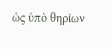ὡς ὑπὸ θηρίων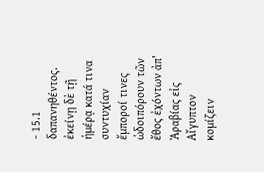- 15.1
δαπανηθέντος. ἐκείνῃ δὲ τῇ ἡμέρᾳ κατά τινα συντυχίαν ἔμποροί τινες ὡδοιπόρουν τῶν ἔθος ἐχόντων ἀπ’ Ἀραβίας εἰς Αἴγυπτον κομίζειν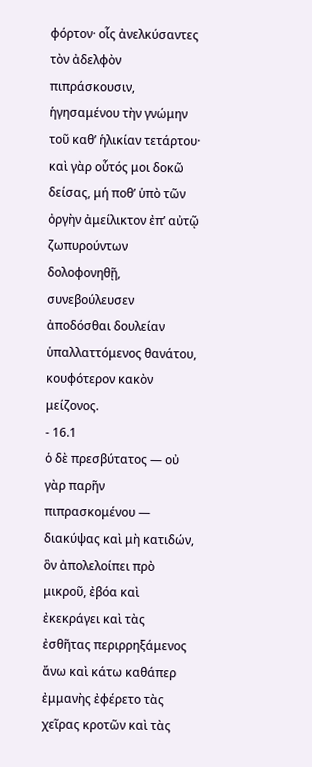φόρτον· οἷς ἀνελκύσαντες τὸν ἀδελφὸν πιπράσκουσιν, ἡγησαμένου τὴν γνώμην τοῦ καθ’ ἡλικίαν τετάρτου· καὶ γὰρ οὗτός μοι δοκῶ δείσας, μή ποθ’ ὑπὸ τῶν ὀργὴν ἀμείλικτον ἐπ’ αὐτῷ ζωπυρούντων δολοφονηθῇ, συνεβούλευσεν ἀποδόσθαι δουλείαν ὑπαλλαττόμενος θανάτου, κουφότερον κακὸν μείζονος.
- 16.1
ὁ δὲ πρεσβύτατος — οὐ γὰρ παρῆν πιπρασκομένου — διακύψας καὶ μὴ κατιδών, ὃν ἀπολελοίπει πρὸ μικροῦ, ἐβόα καὶ ἐκεκράγει καὶ τὰς ἐσθῆτας περιρρηξάμενος ἄνω καὶ κάτω καθάπερ ἐμμανὴς ἐφέρετο τὰς χεῖρας κροτῶν καὶ τὰς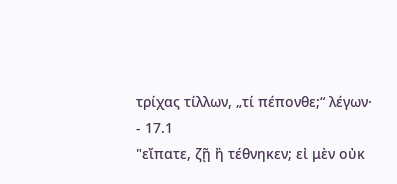τρίχας τίλλων, „τί πέπονθε;“ λέγων·
- 17.1
"εἴπατε, ζῇ ἢ τέθνηκεν; εἰ μὲν οὐκ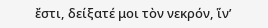ἔστι, δείξατέ μοι τὸν νεκρόν, ἵν’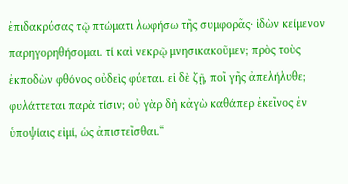ἐπιδακρύσας τῷ πτώματι λωφήσω τῆς συμφορᾶς· ἰδὼν κείμενον παρηγορηθήσομαι. τί καὶ νεκρῷ μνησικακοῦμεν; πρὸς τοὺς ἐκποδὼν φθόνος οὐδεὶς φύεται. εἰ δὲ ζῇ, ποῖ γῆς ἀπελήλυθε; φυλάττεται παρὰ τίσιν; οὐ γὰρ δὴ κἀγὼ καθάπερ ἐκεῖνος ἐν ὑποψίαις εἰμί, ὡς ἀπιστεῖσθαι.“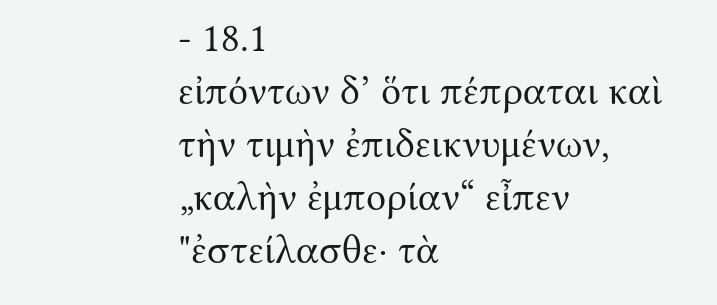- 18.1
εἰπόντων δ’ ὅτι πέπραται καὶ τὴν τιμὴν ἐπιδεικνυμένων, „καλὴν ἐμπορίαν“ εἶπεν "ἐστείλασθε· τὰ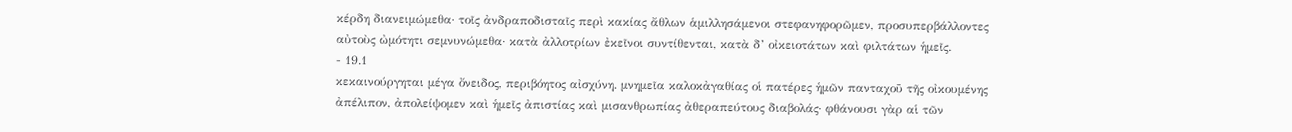κέρδη διανειμώμεθα· τοῖς ἀνδραποδισταῖς περὶ κακίας ἄθλων ἁμιλλησάμενοι στεφανηφορῶμεν, προσυπερβάλλοντες αὐτοὺς ὠμότητι σεμνυνώμεθα· κατὰ ἀλλοτρίων ἐκεῖνοι συντίθενται, κατὰ δ’ οἰκειοτάτων καὶ φιλτάτων ἡμεῖς.
- 19.1
κεκαινούργηται μέγα ὄνειδος, περιβόητος αἰσχύνη. μνημεῖα καλοκἀγαθίας οἱ πατέρες ἡμῶν πανταχοῦ τῆς οἰκουμένης ἀπέλιπον, ἀπολείψομεν καὶ ἡμεῖς ἀπιστίας καὶ μισανθρωπίας ἀθεραπεύτους διαβολάς· φθάνουσι γὰρ αἱ τῶν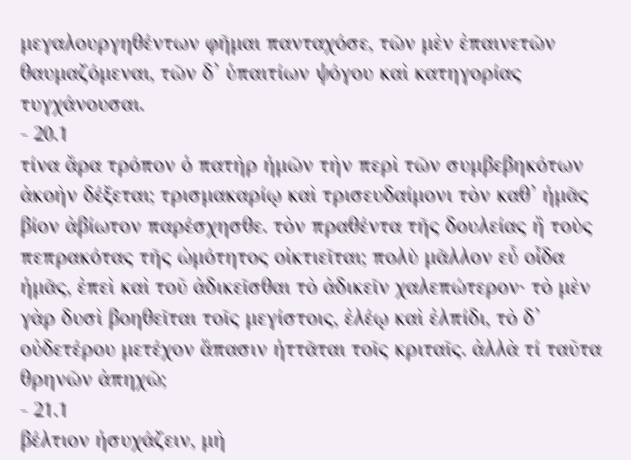μεγαλουργηθέντων φῆμαι πανταχόσε, τῶν μὲν ἐπαινετῶν θαυμαζόμεναι, τῶν δ’ ὑπαιτίων ψόγου καὶ κατηγορίας τυγχάνουσαι.
- 20.1
τίνα ἄρα τρόπον ὁ πατὴρ ἡμῶν τὴν περὶ τῶν συμβεβηκότων ἀκοὴν δέξεται; τρισμακαρίῳ καὶ τρισευδαίμονι τὸν καθ’ ἡμᾶς βίον ἀβίωτον παρέσχησθε. τὸν πραθέντα τῆς δουλείας ἢ τοὺς πεπρακότας τῆς ὠμότητος οἰκτιεῖται; πολὺ μᾶλλον εὖ οἶδα ἡμᾶς, ἐπεὶ καὶ τοῦ ἀδικεῖσθαι τὸ ἀδικεῖν χαλεπώτερον· τὸ μὲν γὰρ δυσὶ βοηθεῖται τοῖς μεγίστοις, ἐλέῳ καὶ ἐλπίδι, τὸ δ’ οὐδετέρου μετέχον ἅπασιν ἡττᾶται τοῖς κριταῖς. ἀλλὰ τί ταῦτα θρηνῶν ἀπηχῶ;
- 21.1
βέλτιον ἡσυχάζειν, μὴ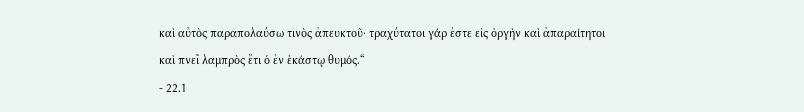καὶ αὐτὸς παραπολαύσω τινὸς ἀπευκτοῦ· τραχύτατοι γάρ ἐστε εἰς ὀργὴν καὶ ἀπαραίτητοι καὶ πνεῖ λαμπρὸς ἔτι ὁ ἐν ἑκάστῳ θυμός.“
- 22.1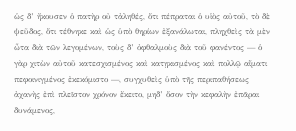ὡς δ’ ἤκουσεν ὁ πατὴρ οὐ τἀληθές, ὅτι πέπραται ὁ υἱὸς αὐτοῦ, τὸ δὲ ψεῦδος, ὅτι τέθνηκε καὶ ὡς ὑπὸ θηρίων ἐξανάλωται, πληχθεὶς τὰ μὲν ὦτα διὰ τῶν λεγομένων, τοὺς δ’ ὀφθαλμοὺς διὰ τοῦ φανέντος — ὁ γὰρ χιτὼν αὐτοῦ κατεσχισμένος καὶ κατῃκισμένος καὶ πολλῷ αἵματι πεφοινιγμένος ἐκεκόμιστο —, συγχυθεὶς ὑπὸ τῆς περιπαθήσεως ἀχανὴς ἐπὶ πλεῖστον χρόνον ἔκειτο, μηδ’ ὅσον τὴν κεφαλὴν ἐπᾶραι δυνάμενος,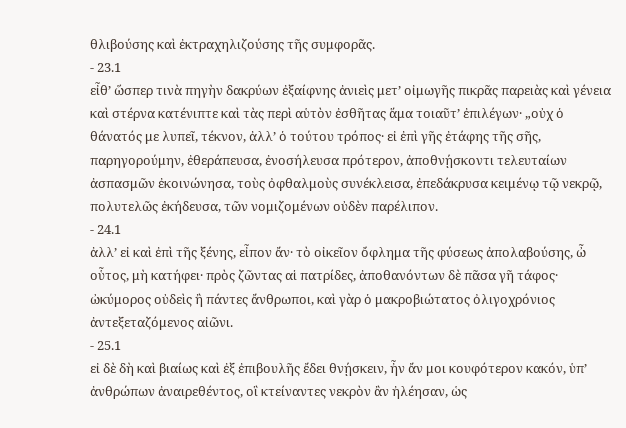θλιβούσης καὶ ἐκτραχηλιζούσης τῆς συμφορᾶς.
- 23.1
εἶθ’ ὥσπερ τινὰ πηγὴν δακρύων ἐξαίφνης ἀνιεὶς μετ’ οἰμωγῆς πικρᾶς παρειὰς καὶ γένεια καὶ στέρνα κατένιπτε καὶ τὰς περὶ αὑτὸν ἐσθῆτας ἅμα τοιαῦτ’ ἐπιλέγων· „οὐχ ὁ θάνατός με λυπεῖ, τέκνον, ἀλλ’ ὁ τούτου τρόπος· εἰ ἐπὶ γῆς ἐτάφης τῆς σῆς, παρηγορούμην, ἐθεράπευσα, ἐνοσήλευσα πρότερον, ἀποθνῄσκοντι τελευταίων ἀσπασμῶν ἐκοινώνησα, τοὺς ὀφθαλμοὺς συνέκλεισα, ἐπεδάκρυσα κειμένῳ τῷ νεκρῷ, πολυτελῶς ἐκήδευσα, τῶν νομιζομένων οὐδὲν παρέλιπον.
- 24.1
ἀλλ’ εἰ καὶ ἐπὶ τῆς ξένης, εἶπον ἄν· τὸ οἰκεῖον ὄφλημα τῆς φύσεως ἀπολαβούσης, ὦ οὗτος, μὴ κατήφει· πρὸς ζῶντας αἱ πατρίδες, ἀποθανόντων δὲ πᾶσα γῆ τάφος· ὠκύμορος οὐδεὶς ἢ πάντες ἄνθρωποι, καὶ γὰρ ὁ μακροβιώτατος ὀλιγοχρόνιος ἀντεξεταζόμενος αἰῶνι.
- 25.1
εἰ δὲ δὴ καὶ βιαίως καὶ ἐξ ἐπιβουλῆς ἔδει θνῄσκειν, ἦν ἄν μοι κουφότερον κακόν, ὑπ’ ἀνθρώπων ἀναιρεθέντος, οἳ κτείναντες νεκρὸν ἂν ἠλέησαν, ὡς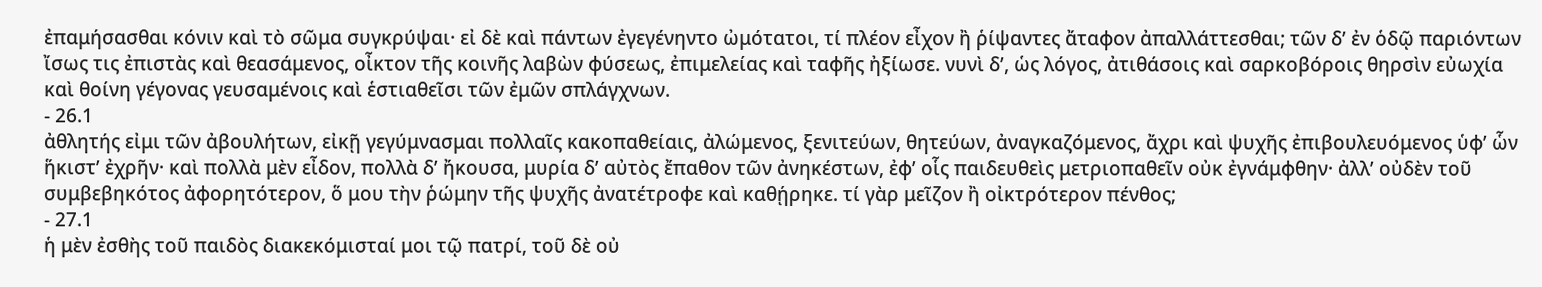ἐπαμήσασθαι κόνιν καὶ τὸ σῶμα συγκρύψαι· εἰ δὲ καὶ πάντων ἐγεγένηντο ὠμότατοι, τί πλέον εἶχον ἢ ῥίψαντες ἄταφον ἀπαλλάττεσθαι; τῶν δ’ ἐν ὁδῷ παριόντων ἴσως τις ἐπιστὰς καὶ θεασάμενος, οἶκτον τῆς κοινῆς λαβὼν φύσεως, ἐπιμελείας καὶ ταφῆς ἠξίωσε. νυνὶ δ’, ὡς λόγος, ἀτιθάσοις καὶ σαρκοβόροις θηρσὶν εὐωχία καὶ θοίνη γέγονας γευσαμένοις καὶ ἑστιαθεῖσι τῶν ἐμῶν σπλάγχνων.
- 26.1
ἀθλητής εἰμι τῶν ἀβουλήτων, εἰκῇ γεγύμνασμαι πολλαῖς κακοπαθείαις, ἀλώμενος, ξενιτεύων, θητεύων, ἀναγκαζόμενος, ἄχρι καὶ ψυχῆς ἐπιβουλευόμενος ὑφ’ ὧν ἥκιστ’ ἐχρῆν· καὶ πολλὰ μὲν εἶδον, πολλὰ δ’ ἤκουσα, μυρία δ’ αὐτὸς ἔπαθον τῶν ἀνηκέστων, ἐφ’ οἷς παιδευθεὶς μετριοπαθεῖν οὐκ ἐγνάμφθην· ἀλλ’ οὐδὲν τοῦ συμβεβηκότος ἀφορητότερον, ὅ μου τὴν ῥώμην τῆς ψυχῆς ἀνατέτροφε καὶ καθῄρηκε. τί γὰρ μεῖζον ἢ οἰκτρότερον πένθος;
- 27.1
ἡ μὲν ἐσθὴς τοῦ παιδὸς διακεκόμισταί μοι τῷ πατρί, τοῦ δὲ οὐ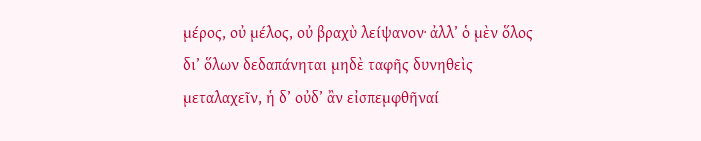μέρος, οὐ μέλος, οὐ βραχὺ λείψανον· ἀλλ’ ὁ μὲν ὅλος δι’ ὅλων δεδαπάνηται μηδὲ ταφῆς δυνηθεὶς μεταλαχεῖν, ἡ δ’ οὐδ’ ἂν εἰσπεμφθῆναί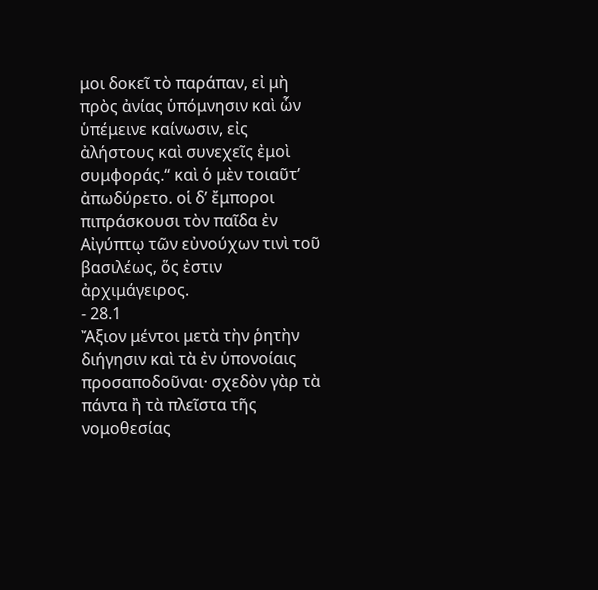μοι δοκεῖ τὸ παράπαν, εἰ μὴ πρὸς ἀνίας ὑπόμνησιν καὶ ὧν ὑπέμεινε καίνωσιν, εἰς ἀλήστους καὶ συνεχεῖς ἐμοὶ συμφοράς.“ καὶ ὁ μὲν τοιαῦτ’ ἀπωδύρετο. οἱ δ’ ἔμποροι πιπράσκουσι τὸν παῖδα ἐν Αἰγύπτῳ τῶν εὐνούχων τινὶ τοῦ βασιλέως, ὅς ἐστιν ἀρχιμάγειρος.
- 28.1
Ἄξιον μέντοι μετὰ τὴν ῥητὴν διήγησιν καὶ τὰ ἐν ὑπονοίαις προσαποδοῦναι· σχεδὸν γὰρ τὰ πάντα ἢ τὰ πλεῖστα τῆς νομοθεσίας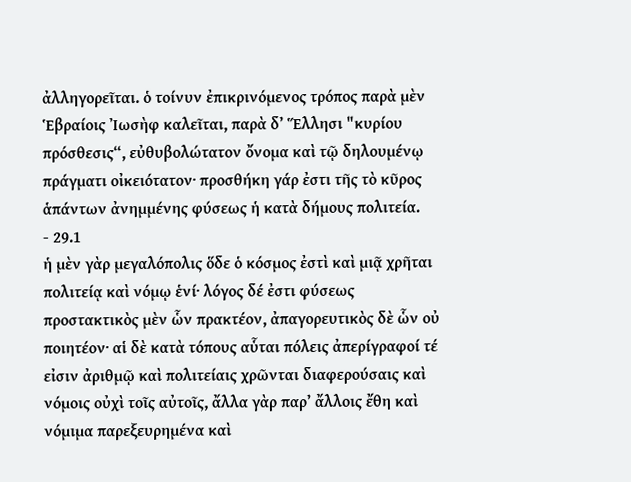ἀλληγορεῖται. ὁ τοίνυν ἐπικρινόμενος τρόπος παρὰ μὲν Ἑβραίοις Ἰωσὴφ καλεῖται, παρὰ δ’ Ἕλλησι "κυρίου πρόσθεσις“, εὐθυβολώτατον ὄνομα καὶ τῷ δηλουμένῳ πράγματι οἰκειότατον· προσθήκη γάρ ἐστι τῆς τὸ κῦρος ἁπάντων ἀνημμένης φύσεως ἡ κατὰ δήμους πολιτεία.
- 29.1
ἡ μὲν γὰρ μεγαλόπολις ὅδε ὁ κόσμος ἐστὶ καὶ μιᾷ χρῆται πολιτείᾳ καὶ νόμῳ ἑνί· λόγος δέ ἐστι φύσεως προστακτικὸς μὲν ὧν πρακτέον, ἀπαγορευτικὸς δὲ ὧν οὐ ποιητέον· αἱ δὲ κατὰ τόπους αὗται πόλεις ἀπερίγραφοί τέ εἰσιν ἀριθμῷ καὶ πολιτείαις χρῶνται διαφερούσαις καὶ νόμοις οὐχὶ τοῖς αὐτοῖς, ἄλλα γὰρ παρ’ ἄλλοις ἔθη καὶ νόμιμα παρεξευρημένα καὶ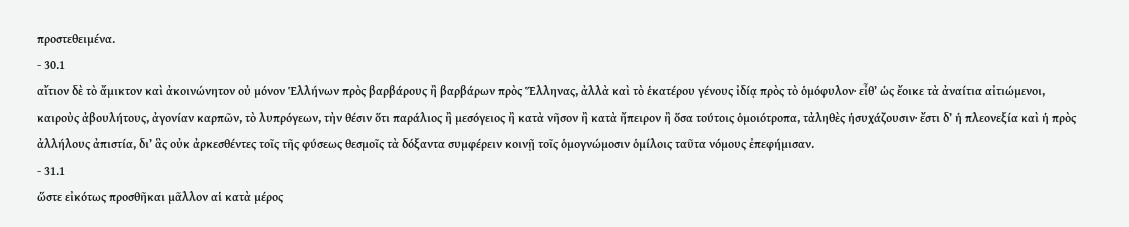προστεθειμένα.
- 30.1
αἴτιον δὲ τὸ ἄμικτον καὶ ἀκοινώνητον οὐ μόνον Ἑλλήνων πρὸς βαρβάρους ἢ βαρβάρων πρὸς Ἕλληνας, ἀλλὰ καὶ τὸ ἑκατέρου γένους ἰδίᾳ πρὸς τὸ ὁμόφυλον· εἶθ’ ὡς ἔοικε τὰ ἀναίτια αἰτιώμενοι, καιροὺς ἀβουλήτους, ἀγονίαν καρπῶν, τὸ λυπρόγεων, τὴν θέσιν ὅτι παράλιος ἢ μεσόγειος ἢ κατὰ νῆσον ἢ κατὰ ἤπειρον ἢ ὅσα τούτοις ὁμοιότροπα, τἀληθὲς ἡσυχάζουσιν· ἔστι δ’ ἡ πλεονεξία καὶ ἡ πρὸς ἀλλήλους ἀπιστία, δι’ ἃς οὐκ ἀρκεσθέντες τοῖς τῆς φύσεως θεσμοῖς τὰ δόξαντα συμφέρειν κοινῇ τοῖς ὁμογνώμοσιν ὁμίλοις ταῦτα νόμους ἐπεφήμισαν.
- 31.1
ὥστε εἰκότως προσθῆκαι μᾶλλον αἱ κατὰ μέρος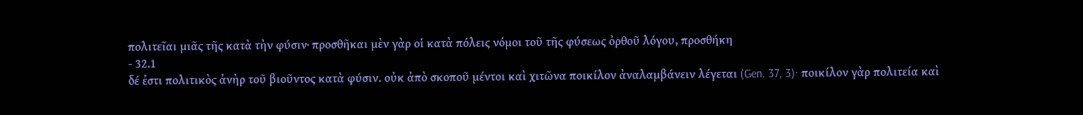πολιτεῖαι μιᾶς τῆς κατὰ τὴν φύσιν· προσθῆκαι μὲν γὰρ οἱ κατὰ πόλεις νόμοι τοῦ τῆς φύσεως ὀρθοῦ λόγου, προσθήκη
- 32.1
δέ ἐστι πολιτικὸς ἀνὴρ τοῦ βιοῦντος κατὰ φύσιν. οὐκ ἀπὸ σκοποῦ μέντοι καὶ χιτῶνα ποικίλον ἀναλαμβάνειν λέγεται (Gen. 37, 3)· ποικίλον γὰρ πολιτεία καὶ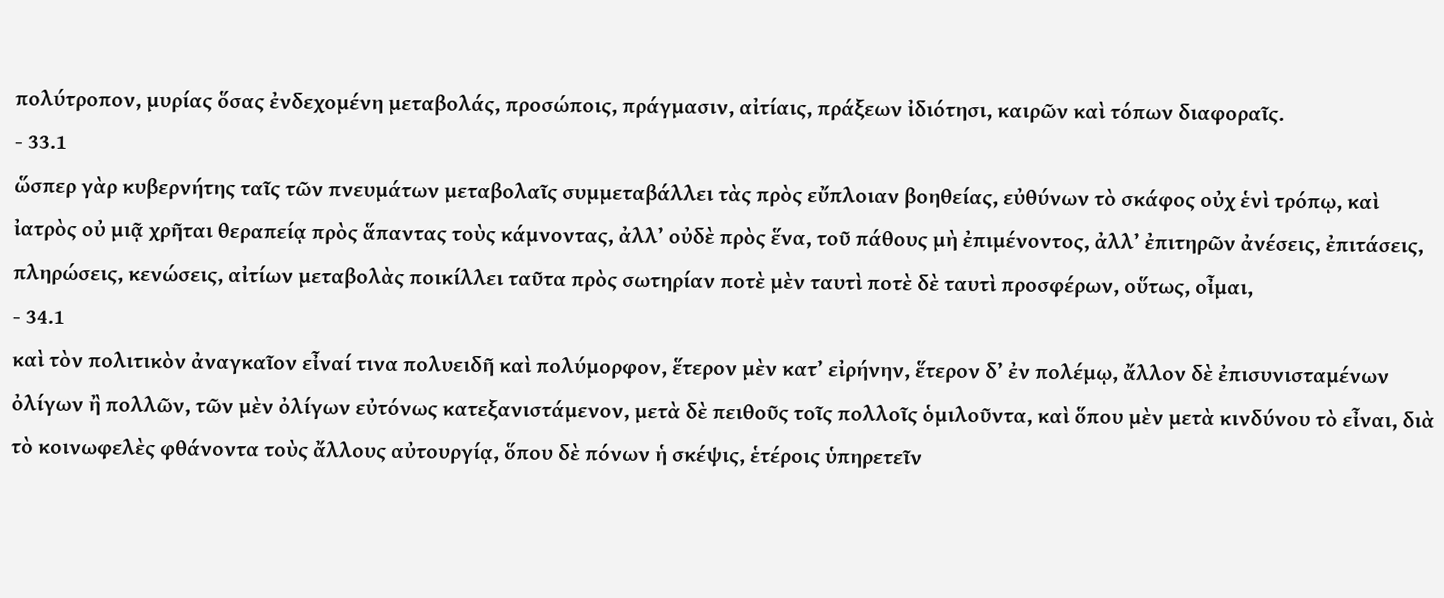πολύτροπον, μυρίας ὅσας ἐνδεχομένη μεταβολάς, προσώποις, πράγμασιν, αἰτίαις, πράξεων ἰδιότησι, καιρῶν καὶ τόπων διαφοραῖς.
- 33.1
ὥσπερ γὰρ κυβερνήτης ταῖς τῶν πνευμάτων μεταβολαῖς συμμεταβάλλει τὰς πρὸς εὔπλοιαν βοηθείας, εὐθύνων τὸ σκάφος οὐχ ἑνὶ τρόπῳ, καὶ ἰατρὸς οὐ μιᾷ χρῆται θεραπείᾳ πρὸς ἅπαντας τοὺς κάμνοντας, ἀλλ’ οὐδὲ πρὸς ἕνα, τοῦ πάθους μὴ ἐπιμένοντος, ἀλλ’ ἐπιτηρῶν ἀνέσεις, ἐπιτάσεις, πληρώσεις, κενώσεις, αἰτίων μεταβολὰς ποικίλλει ταῦτα πρὸς σωτηρίαν ποτὲ μὲν ταυτὶ ποτὲ δὲ ταυτὶ προσφέρων, οὕτως, οἶμαι,
- 34.1
καὶ τὸν πολιτικὸν ἀναγκαῖον εἶναί τινα πολυειδῆ καὶ πολύμορφον, ἕτερον μὲν κατ’ εἰρήνην, ἕτερον δ’ ἐν πολέμῳ, ἄλλον δὲ ἐπισυνισταμένων ὀλίγων ἢ πολλῶν, τῶν μὲν ὀλίγων εὐτόνως κατεξανιστάμενον, μετὰ δὲ πειθοῦς τοῖς πολλοῖς ὁμιλοῦντα, καὶ ὅπου μὲν μετὰ κινδύνου τὸ εἶναι, διὰ τὸ κοινωφελὲς φθάνοντα τοὺς ἄλλους αὐτουργίᾳ, ὅπου δὲ πόνων ἡ σκέψις, ἑτέροις ὑπηρετεῖν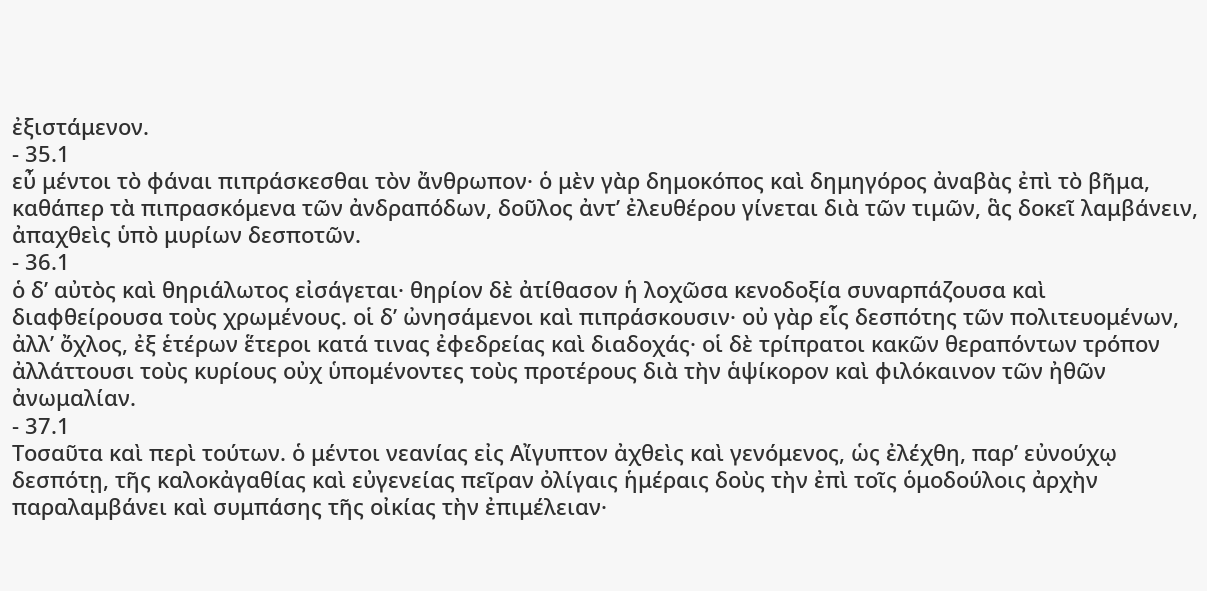ἐξιστάμενον.
- 35.1
εὖ μέντοι τὸ φάναι πιπράσκεσθαι τὸν ἄνθρωπον· ὁ μὲν γὰρ δημοκόπος καὶ δημηγόρος ἀναβὰς ἐπὶ τὸ βῆμα, καθάπερ τὰ πιπρασκόμενα τῶν ἀνδραπόδων, δοῦλος ἀντ’ ἐλευθέρου γίνεται διὰ τῶν τιμῶν, ἃς δοκεῖ λαμβάνειν, ἀπαχθεὶς ὑπὸ μυρίων δεσποτῶν.
- 36.1
ὁ δ’ αὐτὸς καὶ θηριάλωτος εἰσάγεται· θηρίον δὲ ἀτίθασον ἡ λοχῶσα κενοδοξία συναρπάζουσα καὶ διαφθείρουσα τοὺς χρωμένους. οἱ δ’ ὠνησάμενοι καὶ πιπράσκουσιν· οὐ γὰρ εἷς δεσπότης τῶν πολιτευομένων, ἀλλ’ ὄχλος, ἐξ ἑτέρων ἕτεροι κατά τινας ἐφεδρείας καὶ διαδοχάς· οἱ δὲ τρίπρατοι κακῶν θεραπόντων τρόπον ἀλλάττουσι τοὺς κυρίους οὐχ ὑπομένοντες τοὺς προτέρους διὰ τὴν ἁψίκορον καὶ φιλόκαινον τῶν ἠθῶν ἀνωμαλίαν.
- 37.1
Τοσαῦτα καὶ περὶ τούτων. ὁ μέντοι νεανίας εἰς Αἴγυπτον ἀχθεὶς καὶ γενόμενος, ὡς ἐλέχθη, παρ’ εὐνούχῳ δεσπότῃ, τῆς καλοκἀγαθίας καὶ εὐγενείας πεῖραν ὀλίγαις ἡμέραις δοὺς τὴν ἐπὶ τοῖς ὁμοδούλοις ἀρχὴν παραλαμβάνει καὶ συμπάσης τῆς οἰκίας τὴν ἐπιμέλειαν·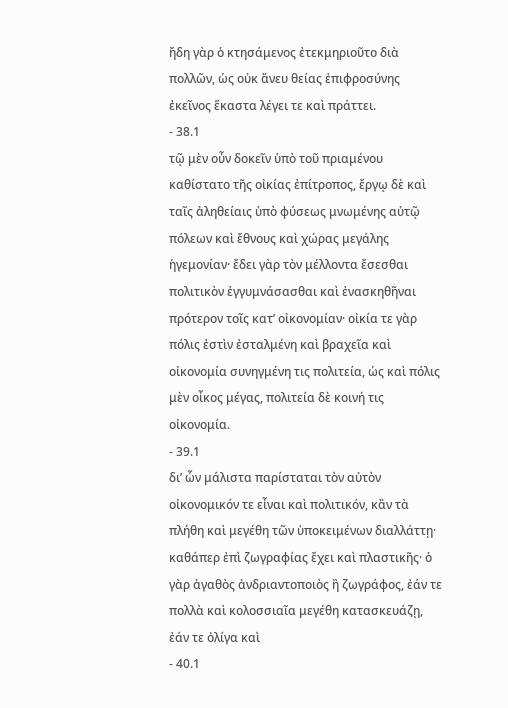ἤδη γὰρ ὁ κτησάμενος ἐτεκμηριοῦτο διὰ πολλῶν, ὡς οὐκ ἄνευ θείας ἐπιφροσύνης ἐκεῖνος ἕκαστα λέγει τε καὶ πράττει.
- 38.1
τῷ μὲν οὖν δοκεῖν ὑπὸ τοῦ πριαμένου καθίστατο τῆς οἰκίας ἐπίτροπος, ἔργῳ δὲ καὶ ταῖς ἀληθείαις ὑπὸ φύσεως μνωμένης αὐτῷ πόλεων καὶ ἔθνους καὶ χώρας μεγάλης ἡγεμονίαν· ἔδει γὰρ τὸν μέλλοντα ἔσεσθαι πολιτικὸν ἐγγυμνάσασθαι καὶ ἐνασκηθῆναι πρότερον τοῖς κατ’ οἰκονομίαν· οἰκία τε γὰρ πόλις ἐστὶν ἐσταλμένη καὶ βραχεῖα καὶ οἰκονομία συνηγμένη τις πολιτεία, ὡς καὶ πόλις μὲν οἶκος μέγας, πολιτεία δὲ κοινή τις οἰκονομία.
- 39.1
δι’ ὧν μάλιστα παρίσταται τὸν αὐτὸν οἰκονομικόν τε εἶναι καὶ πολιτικόν, κἂν τὰ πλήθη καὶ μεγέθη τῶν ὑποκειμένων διαλλάττῃ· καθάπερ ἐπὶ ζωγραφίας ἔχει καὶ πλαστικῆς· ὁ γὰρ ἀγαθὸς ἀνδριαντοποιὸς ἢ ζωγράφος, ἐάν τε πολλὰ καὶ κολοσσιαῖα μεγέθη κατασκευάζῃ, ἐάν τε ὀλίγα καὶ
- 40.1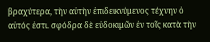βραχύτερα, τὴν αὐτὴν ἐπιδεικνύμενος τέχνην ὁ αὐτός ἐστι. σφόδρα δὲ εὐδοκιμῶν ἐν τοῖς κατὰ τὴν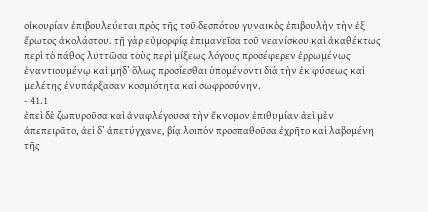οἰκουρίαν ἐπιβουλεύεται πρὸς τῆς τοῦ δεσπότου γυναικὸς ἐπιβουλὴν τὴν ἐξ ἔρωτος ἀκολάστου. τῇ γὰρ εὐμορφίᾳ ἐπιμανεῖσα τοῦ νεανίσκου καὶ ἀκαθέκτως περὶ τὸ πάθος λυττῶσα τοὺς περὶ μίξεως λόγους προσέφερεν ἐρρωμένως ἐναντιουμένῳ καὶ μηδ’ ὅλως προσίεσθαι ὑπομένοντι διὰ τὴν ἐκ φύσεως καὶ μελέτης ἐνυπάρξασαν κοσμιότητα καὶ σωφροσύνην.
- 41.1
ἐπεὶ δὲ ζωπυροῦσα καὶ ἀναφλέγουσα τὴν ἔκνομον ἐπιθυμίαν ἀεὶ μὲν ἀπεπειρᾶτο, ἀεὶ δ’ ἀπετύγχανε, βίᾳ λοιπὸν προσπαθοῦσα ἐχρῆτο καὶ λαβομένη τῆς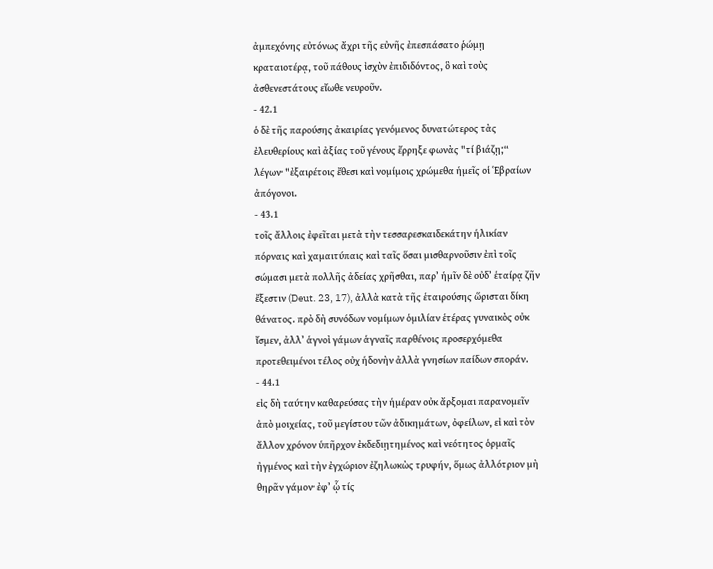ἀμπεχόνης εὐτόνως ἄχρι τῆς εὐνῆς ἐπεσπάσατο ῥώμῃ κραταιοτέρᾳ, τοῦ πάθους ἰσχὺν ἐπιδιδόντος, ὃ καὶ τοὺς ἀσθενεστάτους εἴωθε νευροῦν.
- 42.1
ὁ δὲ τῆς παρούσης ἀκαιρίας γενόμενος δυνατώτερος τὰς ἐλευθερίους καὶ ἀξίας τοῦ γένους ἔρρηξε φωνὰς "τί βιάζῃ;“ λέγων· "ἐξαιρέτοις ἔθεσι καὶ νομίμοις χρώμεθα ἡμεῖς οἱ Ἑβραίων ἀπόγονοι.
- 43.1
τοῖς ἄλλοις ἐφεῖται μετὰ τὴν τεσσαρεσκαιδεκάτην ἡλικίαν πόρναις καὶ χαμαιτύπαις καὶ ταῖς ὅσαι μισθαρνοῦσιν ἐπὶ τοῖς σώμασι μετὰ πολλῆς ἀδείας χρῆσθαι, παρ’ ἡμῖν δὲ οὐδ’ ἑταίρᾳ ζῆν ἔξεστιν (Deut. 23, 17), ἀλλὰ κατὰ τῆς ἑταιρούσης ὥρισται δίκη θάνατος. πρὸ δὴ συνόδων νομίμων ὁμιλίαν ἑτέρας γυναικὸς οὐκ ἴσμεν, ἀλλ’ ἁγνοὶ γάμων ἁγναῖς παρθένοις προσερχόμεθα προτεθειμένοι τέλος οὐχ ἡδονὴν ἀλλὰ γνησίων παίδων σποράν.
- 44.1
εἰς δὴ ταύτην καθαρεύσας τὴν ἡμέραν οὐκ ἄρξομαι παρανομεῖν ἀπὸ μοιχείας, τοῦ μεγίστου τῶν ἀδικημάτων, ὀφείλων, εἰ καὶ τὸν ἄλλον χρόνον ὑπῆρχον ἐκδεδιῃτημένος καὶ νεότητος ὁρμαῖς ἠγμένος καὶ τὴν ἐγχώριον ἐζηλωκὼς τρυφήν, ὅμως ἀλλότριον μὴ θηρᾶν γάμον· ἐφ’ ᾧ τίς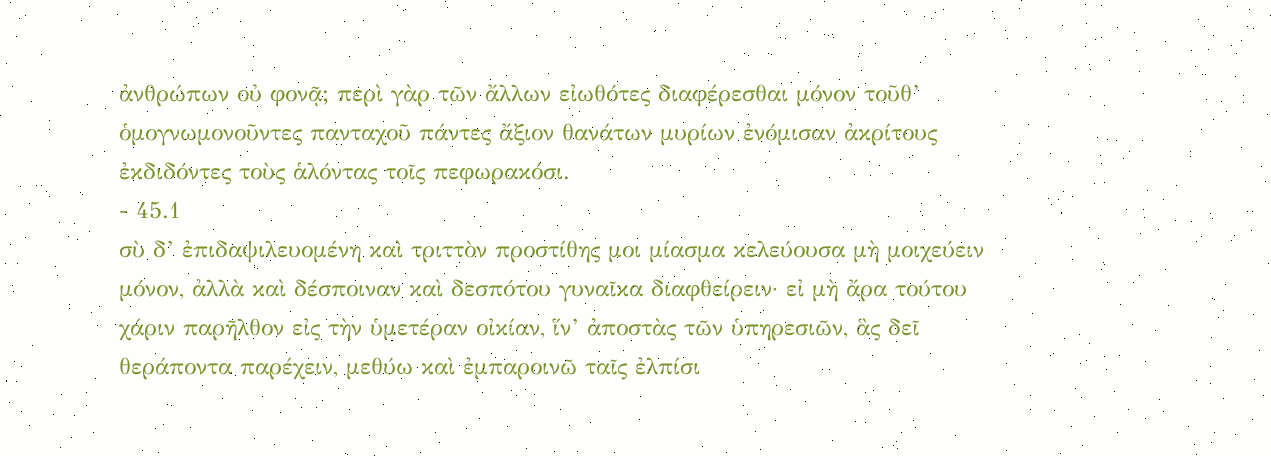ἀνθρώπων οὐ φονᾷ; περὶ γὰρ τῶν ἄλλων εἰωθότες διαφέρεσθαι μόνον τοῦθ’ ὁμογνωμονοῦντες πανταχοῦ πάντες ἄξιον θανάτων μυρίων ἐνόμισαν ἀκρίτους ἐκδιδόντες τοὺς ἁλόντας τοῖς πεφωρακόσι.
- 45.1
σὺ δ’ ἐπιδαψιλευομένη καὶ τριττὸν προστίθης μοι μίασμα κελεύουσα μὴ μοιχεύειν μόνον, ἀλλὰ καὶ δέσποιναν καὶ δεσπότου γυναῖκα διαφθείρειν· εἰ μὴ ἄρα τούτου χάριν παρῆλθον εἰς τὴν ὑμετέραν οἰκίαν, ἵν’ ἀποστὰς τῶν ὑπηρεσιῶν, ἃς δεῖ θεράποντα παρέχειν, μεθύω καὶ ἐμπαροινῶ ταῖς ἐλπίσι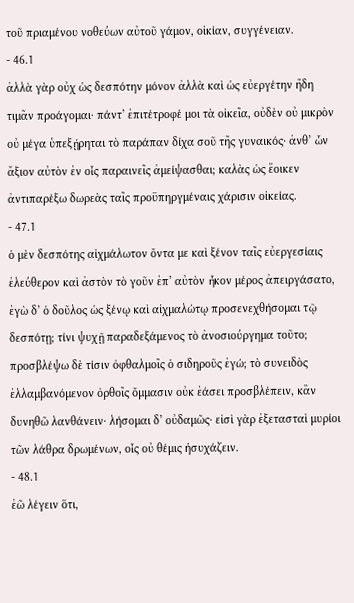τοῦ πριαμένου νοθεύων αὐτοῦ γάμον, οἰκίαν, συγγένειαν.
- 46.1
ἀλλὰ γὰρ οὐχ ὡς δεσπότην μόνον ἀλλὰ καὶ ὡς εὐεργέτην ἤδη τιμᾶν προάγομαι· πάντ’ ἐπιτέτροφέ μοι τὰ οἰκεῖα, οὐδὲν οὐ μικρὸν οὐ μέγα ὑπεξῄρηται τὸ παράπαν δίχα σοῦ τῆς γυναικός· ἀνθ’ ὧν ἄξιον αὐτὸν ἐν οἷς παραινεῖς ἀμείψασθαι; καλὰς ὡς ἔοικεν ἀντιπαρέξω δωρεὰς ταῖς προϋπηργμέναις χάρισιν οἰκείας.
- 47.1
ὁ μὲν δεσπότης αἰχμάλωτον ὄντα με καὶ ξένον ταῖς εὐεργεσίαις ἐλεύθερον καὶ ἀστὸν τὸ γοῦν ἐπ’ αὐτὸν ἧκον μέρος ἀπειργάσατο, ἐγὼ δ’ ὁ δοῦλος ὡς ξένῳ καὶ αἰχμαλώτῳ προσενεχθήσομαι τῷ δεσπότῃ; τίνι ψυχῇ παραδεξάμενος τὸ ἀνοσιούργημα τοῦτο; προσβλέψω δὲ τίσιν ὀφθαλμοῖς ὁ σιδηροῦς ἐγώ; τὸ συνειδὸς ἐλλαμβανόμενον ὀρθοῖς ὄμμασιν οὐκ ἐάσει προσβλέπειν, κἂν δυνηθῶ λανθάνειν· λήσομαι δ’ οὐδαμῶς· εἰσὶ γὰρ ἐξετασταὶ μυρίοι τῶν λάθρα δρωμένων, οἷς οὐ θέμις ἡσυχάζειν.
- 48.1
ἐῶ λέγειν ὅτι,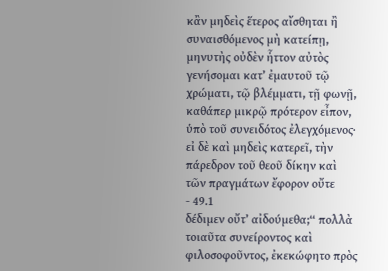κἂν μηδεὶς ἕτερος αἴσθηται ἢ συναισθόμενος μὴ κατείπῃ, μηνυτὴς οὐδὲν ἧττον αὐτὸς γενήσομαι κατ’ ἐμαυτοῦ τῷ χρώματι, τῷ βλέμματι, τῇ φωνῇ, καθάπερ μικρῷ πρότερον εἶπον, ὑπὸ τοῦ συνειδότος ἐλεγχόμενος· εἰ δὲ καὶ μηδεὶς κατερεῖ, τὴν πάρεδρον τοῦ θεοῦ δίκην καὶ τῶν πραγμάτων ἔφορον οὔτε
- 49.1
δέδιμεν οὔτ’ αἰδούμεθα;“ πολλὰ τοιαῦτα συνείροντος καὶ φιλοσοφοῦντος, ἐκεκώφητο πρὸς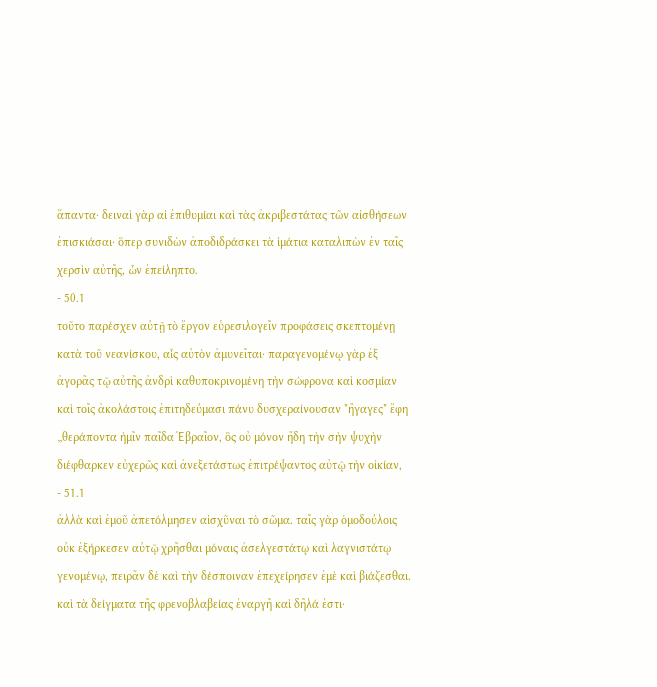ἅπαντα· δειναὶ γὰρ αἱ ἐπιθυμίαι καὶ τὰς ἀκριβεστάτας τῶν αἰσθήσεων ἐπισκιάσαι· ὅπερ συνιδὼν ἀποδιδράσκει τὰ ἱμάτια καταλιπὼν ἐν ταῖς χερσὶν αὐτῆς, ὧν ἐπείληπτο.
- 50.1
τοῦτο παρέσχεν αὐτῇ τὸ ἔργον εὑρεσιλογεῖν προφάσεις σκεπτομένῃ κατὰ τοῦ νεανίσκου, αἷς αὐτὸν ἀμυνεῖται· παραγενομένῳ γὰρ ἐξ ἀγορᾶς τῷ αὐτῆς ἀνδρὶ καθυποκρινομένη τὴν σώφρονα καὶ κοσμίαν καὶ τοῖς ἀκολάστοις ἐπιτηδεύμασι πάνυ δυσχεραίνουσαν "ἤγαγες" ἔφη „θεράποντα ἡμῖν παῖδα Ἑβραῖον, ὃς οὐ μόνον ἤδη τὴν σὴν ψυχὴν διέφθαρκεν εὐχερῶς καὶ ἀνεξετάστως ἐπιτρέψαντος αὐτῷ τὴν οἰκίαν,
- 51.1
ἀλλὰ καὶ ἐμοῦ ἀπετόλμησεν αἰσχῦναι τὸ σῶμα. ταῖς γὰρ ὁμοδούλοις οὐκ ἐξήρκεσεν αὐτῷ χρῆσθαι μόναις ἀσελγεστάτῳ καὶ λαγνιστάτῳ γενομένῳ, πειρᾶν δὲ καὶ τὴν δέσποιναν ἐπεχείρησεν ἐμὲ καὶ βιάζεσθαι. καὶ τὰ δείγματα τῆς φρενοβλαβείας ἐναργῆ καὶ δῆλά ἐστι·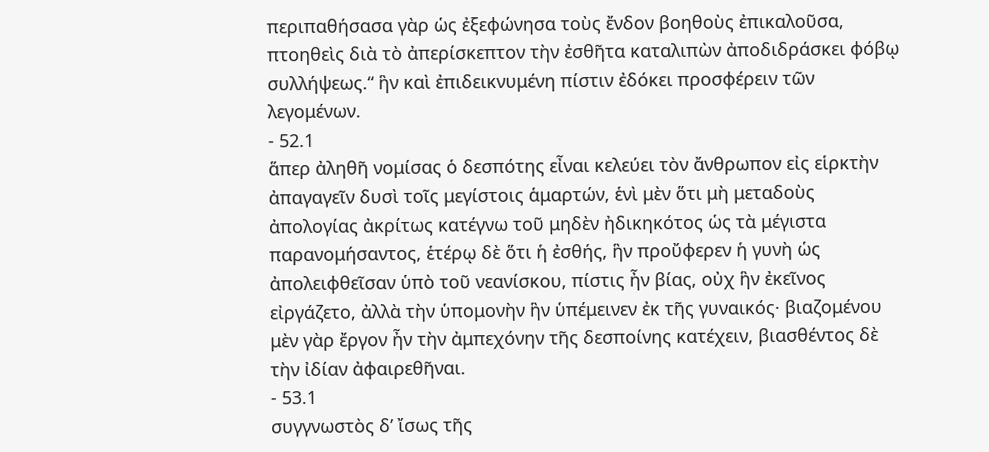περιπαθήσασα γὰρ ὡς ἐξεφώνησα τοὺς ἔνδον βοηθοὺς ἐπικαλοῦσα, πτοηθεὶς διὰ τὸ ἀπερίσκεπτον τὴν ἐσθῆτα καταλιπὼν ἀποδιδράσκει φόβῳ συλλήψεως.“ ἣν καὶ ἐπιδεικνυμένη πίστιν ἐδόκει προσφέρειν τῶν λεγομένων.
- 52.1
ἅπερ ἀληθῆ νομίσας ὁ δεσπότης εἶναι κελεύει τὸν ἄνθρωπον εἰς εἱρκτὴν ἀπαγαγεῖν δυσὶ τοῖς μεγίστοις ἁμαρτών, ἑνὶ μὲν ὅτι μὴ μεταδοὺς ἀπολογίας ἀκρίτως κατέγνω τοῦ μηδὲν ἠδικηκότος ὡς τὰ μέγιστα παρανομήσαντος, ἑτέρῳ δὲ ὅτι ἡ ἐσθής, ἣν προὔφερεν ἡ γυνὴ ὡς ἀπολειφθεῖσαν ὑπὸ τοῦ νεανίσκου, πίστις ἦν βίας, οὐχ ἣν ἐκεῖνος εἰργάζετο, ἀλλὰ τὴν ὑπομονὴν ἣν ὑπέμεινεν ἐκ τῆς γυναικός· βιαζομένου μὲν γὰρ ἔργον ἦν τὴν ἀμπεχόνην τῆς δεσποίνης κατέχειν, βιασθέντος δὲ τὴν ἰδίαν ἀφαιρεθῆναι.
- 53.1
συγγνωστὸς δ’ ἴσως τῆς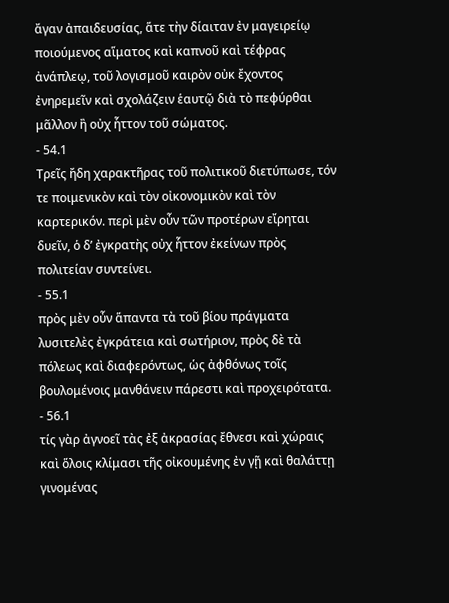ἄγαν ἀπαιδευσίας, ἅτε τὴν δίαιταν ἐν μαγειρείῳ ποιούμενος αἵματος καὶ καπνοῦ καὶ τέφρας ἀνάπλεῳ, τοῦ λογισμοῦ καιρὸν οὐκ ἔχοντος ἐνηρεμεῖν καὶ σχολάζειν ἑαυτῷ διὰ τὸ πεφύρθαι μᾶλλον ἢ οὐχ ἧττον τοῦ σώματος.
- 54.1
Τρεῖς ἤδη χαρακτῆρας τοῦ πολιτικοῦ διετύπωσε, τόν τε ποιμενικὸν καὶ τὸν οἰκονομικὸν καὶ τὸν καρτερικόν. περὶ μὲν οὖν τῶν προτέρων εἴρηται δυεῖν, ὁ δ’ ἐγκρατὴς οὐχ ἧττον ἐκείνων πρὸς πολιτείαν συντείνει.
- 55.1
πρὸς μὲν οὖν ἅπαντα τὰ τοῦ βίου πράγματα λυσιτελὲς ἐγκράτεια καὶ σωτήριον, πρὸς δὲ τὰ πόλεως καὶ διαφερόντως, ὡς ἀφθόνως τοῖς βουλομένοις μανθάνειν πάρεστι καὶ προχειρότατα.
- 56.1
τίς γὰρ ἀγνοεῖ τὰς ἐξ ἀκρασίας ἔθνεσι καὶ χώραις καὶ ὅλοις κλίμασι τῆς οἰκουμένης ἐν γῇ καὶ θαλάττῃ γινομένας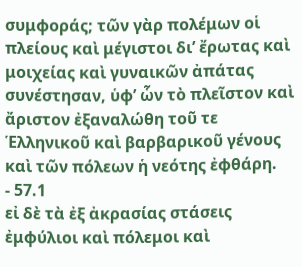συμφοράς; τῶν γὰρ πολέμων οἱ πλείους καὶ μέγιστοι δι’ ἔρωτας καὶ μοιχείας καὶ γυναικῶν ἀπάτας συνέστησαν, ὑφ’ ὧν τὸ πλεῖστον καὶ ἄριστον ἐξαναλώθη τοῦ τε Ἑλληνικοῦ καὶ βαρβαρικοῦ γένους καὶ τῶν πόλεων ἡ νεότης ἐφθάρη.
- 57.1
εἰ δὲ τὰ ἐξ ἀκρασίας στάσεις ἐμφύλιοι καὶ πόλεμοι καὶ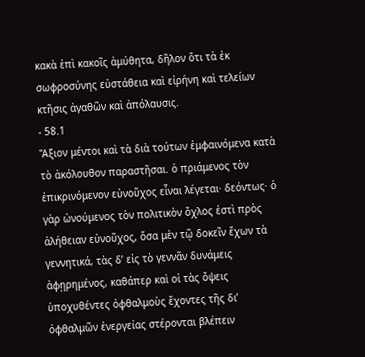κακὰ ἐπὶ κακοῖς ἀμύθητα, δῆλον ὅτι τὰ ἐκ σωφροσύνης εὐστάθεια καὶ εἰρήνη καὶ τελείων κτῆσις ἀγαθῶν καὶ ἀπόλαυσις.
- 58.1
Ἄξιον μέντοι καὶ τὰ διὰ τούτων ἐμφαινόμενα κατὰ τὸ ἀκόλουθον παραστῆσαι. ὁ πριάμενος τὸν ἐπικρινόμενον εὐνοῦχος εἶναι λέγεται· δεόντως· ὁ γὰρ ὠνούμενος τὸν πολιτικὸν ὄχλος ἐστὶ πρὸς ἀλήθειαν εὐνοῦχος, ὅσα μὲν τῷ δοκεῖν ἔχων τὰ γεννητικά, τὰς δ’ εἰς τὸ γεννᾶν δυνάμεις ἀφῃρημένος, καθάπερ καὶ οἱ τὰς ὄψεις ὑποχυθέντες ὀφθαλμοὺς ἔχοντες τῆς δι’ ὀφθαλμῶν ἐνεργείας στέρονται βλέπειν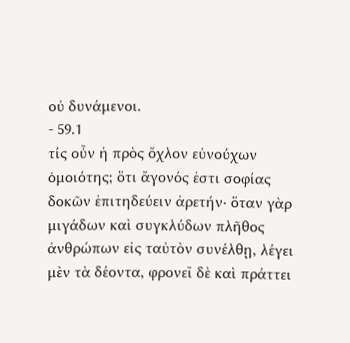οὐ δυνάμενοι.
- 59.1
τίς οὖν ἡ πρὸς ὄχλον εὐνούχων ὁμοιότης; ὅτι ἄγονός ἐστι σοφίας δοκῶν ἐπιτηδεύειν ἀρετήν· ὅταν γὰρ μιγάδων καὶ συγκλύδων πλῆθος ἀνθρώπων εἰς ταὐτὸν συνέλθῃ, λέγει μὲν τὰ δέοντα, φρονεῖ δὲ καὶ πράττει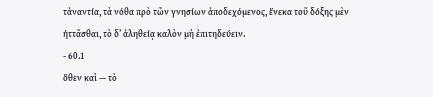τἀναντία, τὰ νόθα πρὸ τῶν γνησίων ἀποδεχόμενος, ἕνεκα τοῦ δόξης μὲν ἡττᾶσθαι, τὸ δ’ ἀληθείᾳ καλὸν μὴ ἐπιτηδεύειν.
- 60.1
ὅθεν καὶ — τὸ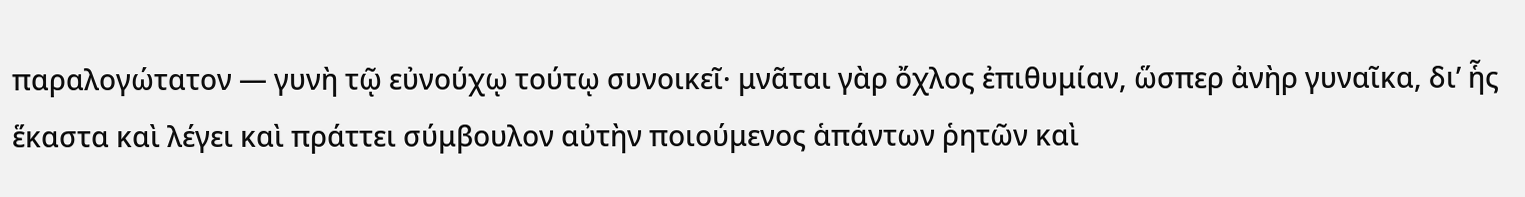παραλογώτατον — γυνὴ τῷ εὐνούχῳ τούτῳ συνοικεῖ· μνᾶται γὰρ ὄχλος ἐπιθυμίαν, ὥσπερ ἀνὴρ γυναῖκα, δι’ ἧς ἕκαστα καὶ λέγει καὶ πράττει σύμβουλον αὐτὴν ποιούμενος ἁπάντων ῥητῶν καὶ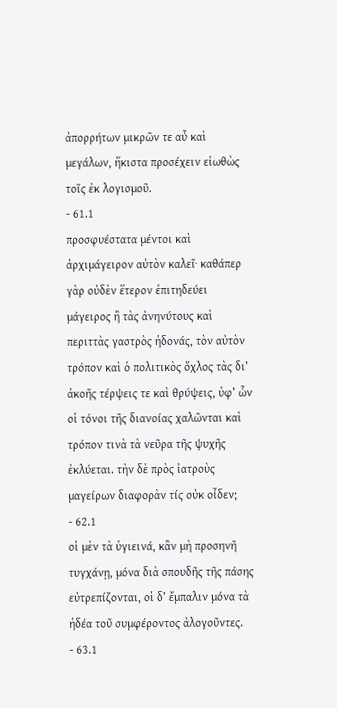ἀπορρήτων μικρῶν τε αὖ καὶ μεγάλων, ἥκιστα προσέχειν εἰωθὼς τοῖς ἐκ λογισμοῦ.
- 61.1
προσφυέστατα μέντοι καὶ ἀρχιμάγειρον αὐτὸν καλεῖ· καθάπερ γὰρ οὐδὲν ἕτερον ἐπιτηδεύει μάγειρος ἢ τὰς ἀνηνύτους καὶ περιττὰς γαστρὸς ἡδονάς, τὸν αὐτὸν τρόπον καὶ ὁ πολιτικὸς ὄχλος τὰς δι’ ἀκοῆς τέρψεις τε καὶ θρύψεις, ὑφ’ ὧν οἱ τόνοι τῆς διανοίας χαλῶνται καὶ τρόπον τινὰ τὰ νεῦρα τῆς ψυχῆς ἐκλύεται. τὴν δὲ πρὸς ἰατροὺς μαγείρων διαφορὰν τίς οὐκ οἶδεν;
- 62.1
οἱ μὲν τὰ ὑγιεινά, κἂν μὴ προσηνῆ τυγχάνῃ, μόνα διὰ σπουδῆς τῆς πάσης εὐτρεπίζονται, οἱ δ’ ἔμπαλιν μόνα τὰ ἡδέα τοῦ συμφέροντος ἀλογοῦντες.
- 63.1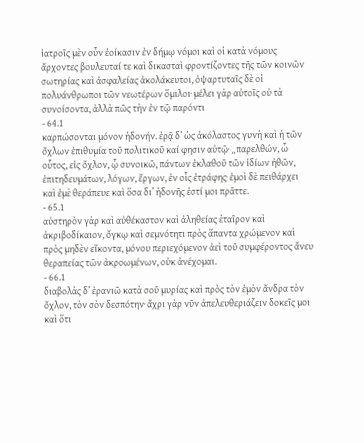ἰατροῖς μὲν οὖν ἐοίκασιν ἐν δήμῳ νόμοι καὶ οἱ κατὰ νόμους ἄρχοντες βουλευταί τε καὶ δικασταὶ φροντίζοντες τῆς τῶν κοινῶν σωτηρίας καὶ ἀσφαλείας ἀκολάκευτοι, ὀψαρτυταῖς δὲ οἱ πολυάνθρωποι τῶν νεωτέρων ὅμιλοι· μέλει γὰρ αὐτοῖς οὐ τὰ συνοίσοντα, ἀλλὰ πῶς τὴν ἐν τῷ παρόντι
- 64.1
καρπώσονται μόνον ἡδονήν. ἐρᾷ δ’ ὡς ἀκόλαστος γυνὴ καὶ ἡ τῶν ὄχλων ἐπιθυμία τοῦ πολιτικοῦ καί φησιν αὐτῷ· „παρελθών, ὦ οὗτος, εἰς ὄχλον, ᾧ συνοικῶ, πάντων ἐκλαθοῦ τῶν ἰδίων ἠθῶν, ἐπιτηδευμάτων, λόγων, ἔργων, ἐν οἷς ἐτράφης· ἐμοὶ δὲ πειθάρχει καὶ ἐμὲ θεράπευε καὶ ὅσα δι’ ἡδονῆς ἐστί μοι πρᾶττε.
- 65.1
αὐστηρὸν γὰρ καὶ αὐθέκαστον καὶ ἀληθείας ἑταῖρον καὶ ἀκριβοδίκαιον, ὄγκῳ καὶ σεμνότητι πρὸς ἅπαντα χρώμενον καὶ πρὸς μηδὲν εἴκοντα, μόνου περιεχόμενον ἀεὶ τοῦ συμφέροντος ἄνευ θεραπείας τῶν ἀκροωμένων, οὐκ ἀνέχομαι.
- 66.1
διαβολὰς δ’ ἐρανιῶ κατὰ σοῦ μυρίας καὶ πρὸς τὸν ἐμὸν ἄνδρα τὸν ὄχλον, τὸν σὸν δεσπότην· ἄχρι γὰρ νῦν ἀπελευθεριάζειν δοκεῖς μοι καὶ ὅτι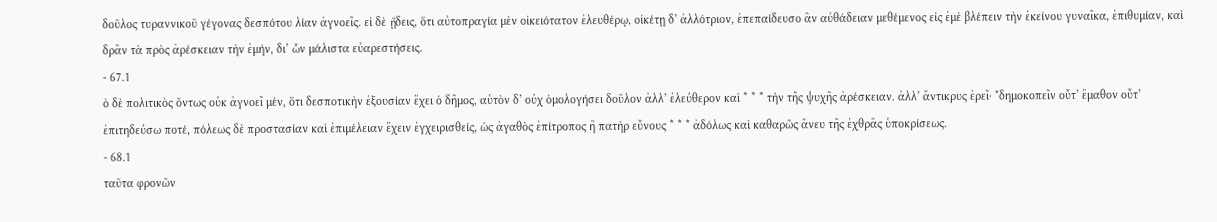δοῦλος τυραννικοῦ γέγονας δεσπότου λίαν ἀγνοεῖς. εἰ δὲ ᾔδεις, ὅτι αὐτοπραγία μὲν οἰκειότατον ἐλευθέρῳ, οἰκέτῃ δ’ ἀλλότριον, ἐπεπαίδευσο ἂν αὐθάδειαν μεθέμενος εἰς ἐμὲ βλέπειν τὴν ἐκείνου γυναῖκα, ἐπιθυμίαν, καὶ δρᾶν τὰ πρὸς ἀρέσκειαν τὴν ἐμήν, δι’ ὧν μάλιστα εὐαρεστήσεις.
- 67.1
ὁ δὲ πολιτικὸς ὄντως οὐκ ἀγνοεῖ μέν, ὅτι δεσποτικὴν ἐξουσίαν ἔχει ὁ δῆμος, αὑτὸν δ’ οὐχ ὁμολογήσει δοῦλον ἀλλ’ ἐλεύθερον καὶ * * * τὴν τῆς ψυχῆς ἀρέσκειαν. ἀλλ’ ἄντικρυς ἐρεῖ· "δημοκοπεῖν οὔτ’ ἔμαθον οὔτ’ ἐπιτηδεύσω ποτέ, πόλεως δὲ προστασίαν καὶ ἐπιμέλειαν ἔχειν ἐγχειρισθείς, ὡς ἀγαθὸς ἐπίτροπος ἢ πατὴρ εὔνους * * * ἀδόλως καὶ καθαρῶς ἄνευ τῆς ἐχθρᾶς ὑποκρίσεως.
- 68.1
ταῦτα φρονῶν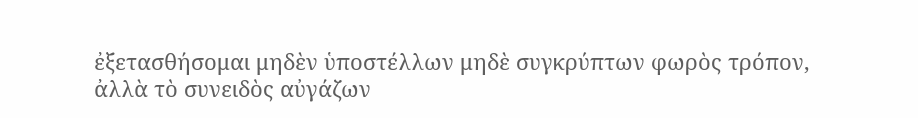ἐξετασθήσομαι μηδὲν ὑποστέλλων μηδὲ συγκρύπτων φωρὸς τρόπον, ἀλλὰ τὸ συνειδὸς αὐγάζων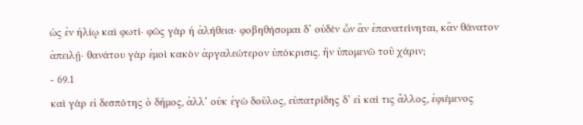ὡς ἐν ἡλίῳ καὶ φωτί· φῶς γὰρ ἡ ἀλήθεια· φοβηθήσομαι δ’ οὐδὲν ὧν ἂν ἐπανατείνηται, κἂν θάνατον ἀπειλῇ· θανάτου γὰρ ἐμοὶ κακὸν ἀργαλεώτερον ὑπόκρισις. ἣν ὑπομενῶ τοῦ χάριν;
- 69.1
καὶ γὰρ εἰ δεσπότης ὁ δῆμος, ἀλλ’ οὐκ ἐγὼ δοῦλος, εὐπατρίδης δ’ εἰ καί τις ἄλλος, ἐφιέμενος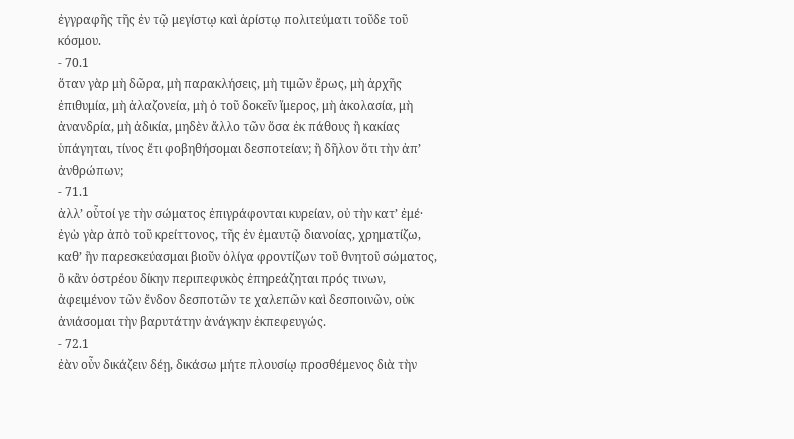ἐγγραφῆς τῆς ἐν τῷ μεγίστῳ καὶ ἀρίστῳ πολιτεύματι τοῦδε τοῦ κόσμου.
- 70.1
ὅταν γὰρ μὴ δῶρα, μὴ παρακλήσεις, μὴ τιμῶν ἔρως, μὴ ἀρχῆς ἐπιθυμία, μὴ ἀλαζονεία, μὴ ὁ τοῦ δοκεῖν ἵμερος, μὴ ἀκολασία, μὴ ἀνανδρία, μὴ ἀδικία, μηδὲν ἄλλο τῶν ὅσα ἐκ πάθους ἢ κακίας ὑπάγηται, τίνος ἔτι φοβηθήσομαι δεσποτείαν; ἢ δῆλον ὅτι τὴν ἀπ’ ἀνθρώπων;
- 71.1
ἀλλ’ οὗτοί γε τὴν σώματος ἐπιγράφονται κυρείαν, οὐ τὴν κατ’ ἐμέ· ἐγὼ γὰρ ἀπὸ τοῦ κρείττονος, τῆς ἐν ἐμαυτῷ διανοίας, χρηματίζω, καθ’ ἣν παρεσκεύασμαι βιοῦν ὀλίγα φροντίζων τοῦ θνητοῦ σώματος, ὃ κἂν ὀστρέου δίκην περιπεφυκὸς ἐπηρεάζηται πρός τινων, ἀφειμένον τῶν ἔνδον δεσποτῶν τε χαλεπῶν καὶ δεσποινῶν, οὐκ ἀνιάσομαι τὴν βαρυτάτην ἀνάγκην ἐκπεφευγώς.
- 72.1
ἐὰν οὖν δικάζειν δέῃ, δικάσω μήτε πλουσίῳ προσθέμενος διὰ τὴν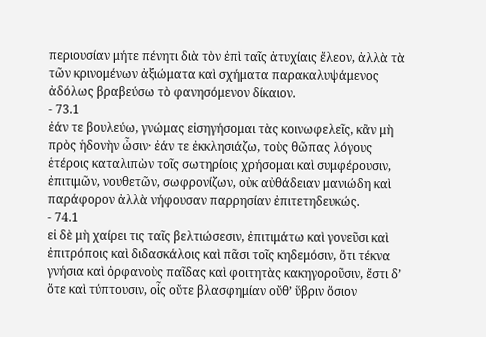περιουσίαν μήτε πένητι διὰ τὸν ἐπὶ ταῖς ἀτυχίαις ἔλεον, ἀλλὰ τὰ τῶν κρινομένων ἀξιώματα καὶ σχήματα παρακαλυψάμενος ἀδόλως βραβεύσω τὸ φανησόμενον δίκαιον.
- 73.1
ἐάν τε βουλεύω, γνώμας εἰσηγήσομαι τὰς κοινωφελεῖς, κἂν μὴ πρὸς ἡδονὴν ὦσιν· ἐάν τε ἐκκλησιάζω, τοὺς θῶπας λόγους ἑτέροις καταλιπὼν τοῖς σωτηρίοις χρήσομαι καὶ συμφέρουσιν, ἐπιτιμῶν, νουθετῶν, σωφρονίζων, οὐκ αὐθάδειαν μανιώδη καὶ παράφορον ἀλλὰ νήφουσαν παρρησίαν ἐπιτετηδευκώς.
- 74.1
εἰ δὲ μὴ χαίρει τις ταῖς βελτιώσεσιν, ἐπιτιμάτω καὶ γονεῦσι καὶ ἐπιτρόποις καὶ διδασκάλοις καὶ πᾶσι τοῖς κηδεμόσιν, ὅτι τέκνα γνήσια καὶ ὀρφανοὺς παῖδας καὶ φοιτητὰς κακηγοροῦσιν, ἔστι δ’ ὅτε καὶ τύπτουσιν, οἷς οὔτε βλασφημίαν οὔθ’ ὕβριν ὅσιον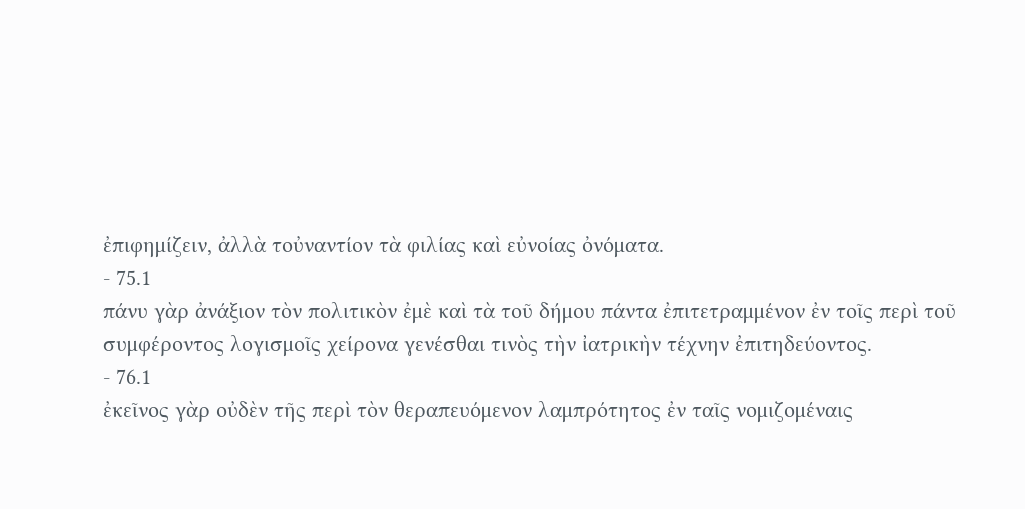ἐπιφημίζειν, ἀλλὰ τοὐναντίον τὰ φιλίας καὶ εὐνοίας ὀνόματα.
- 75.1
πάνυ γὰρ ἀνάξιον τὸν πολιτικὸν ἐμὲ καὶ τὰ τοῦ δήμου πάντα ἐπιτετραμμένον ἐν τοῖς περὶ τοῦ συμφέροντος λογισμοῖς χείρονα γενέσθαι τινὸς τὴν ἰατρικὴν τέχνην ἐπιτηδεύοντος.
- 76.1
ἐκεῖνος γὰρ οὐδὲν τῆς περὶ τὸν θεραπευόμενον λαμπρότητος ἐν ταῖς νομιζομέναις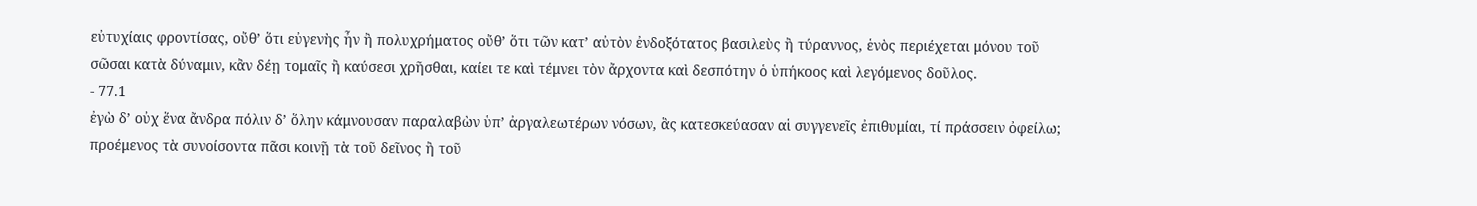εὐτυχίαις φροντίσας, οὔθ’ ὅτι εὐγενὴς ἦν ἢ πολυχρήματος οὔθ’ ὅτι τῶν κατ’ αὐτὸν ἐνδοξότατος βασιλεὺς ἢ τύραννος, ἑνὸς περιέχεται μόνου τοῦ σῶσαι κατὰ δύναμιν, κἂν δέῃ τομαῖς ἢ καύσεσι χρῆσθαι, καίει τε καὶ τέμνει τὸν ἄρχοντα καὶ δεσπότην ὁ ὑπήκοος καὶ λεγόμενος δοῦλος.
- 77.1
ἐγὼ δ’ οὐχ ἕνα ἄνδρα πόλιν δ’ ὅλην κάμνουσαν παραλαβὼν ὑπ’ ἀργαλεωτέρων νόσων, ἃς κατεσκεύασαν αἱ συγγενεῖς ἐπιθυμίαι, τί πράσσειν ὀφείλω; προέμενος τὰ συνοίσοντα πᾶσι κοινῇ τὰ τοῦ δεῖνος ἢ τοῦ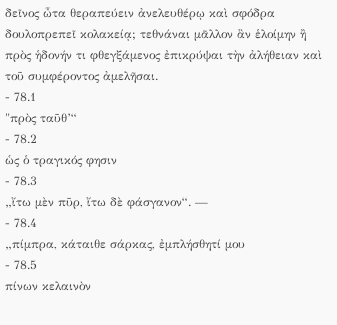δεῖνος ὦτα θεραπεύειν ἀνελευθέρῳ καὶ σφόδρα δουλοπρεπεῖ κολακείᾳ; τεθνάναι μᾶλλον ἂν ἑλοίμην ἢ πρὸς ἡδονήν τι φθεγξάμενος ἐπικρύψαι τὴν ἀλήθειαν καὶ τοῦ συμφέροντος ἀμελῆσαι.
- 78.1
"πρὸς ταῦθ’“
- 78.2
ὡς ὁ τραγικός φησιν
- 78.3
„ἴτω μὲν πῦρ, ἴτω δὲ φάσγανον“. —
- 78.4
„πίμπρα, κάταιθε σάρκας, ἐμπλήσθητί μου
- 78.5
πίνων κελαινὸν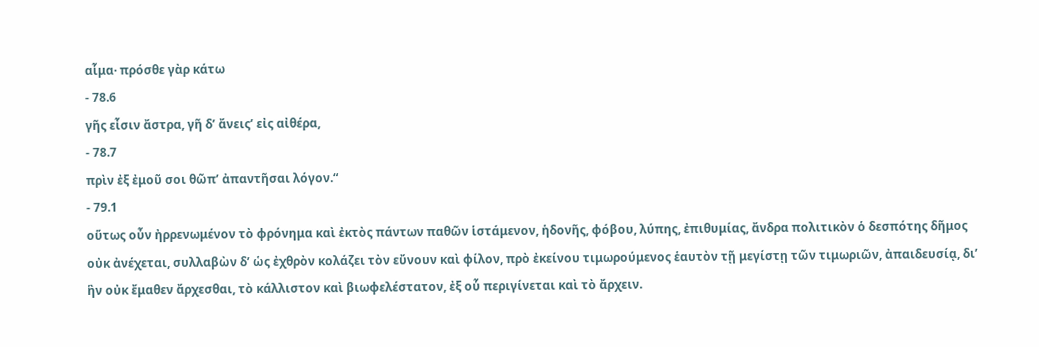αἷμα· πρόσθε γὰρ κάτω
- 78.6
γῆς εἶσιν ἄστρα, γῆ δ’ ἄνεις’ εἰς αἰθέρα,
- 78.7
πρὶν ἐξ ἐμοῦ σοι θῶπ’ ἀπαντῆσαι λόγον.“
- 79.1
οὕτως οὖν ἠρρενωμένον τὸ φρόνημα καὶ ἐκτὸς πάντων παθῶν ἱστάμενον, ἡδονῆς, φόβου, λύπης, ἐπιθυμίας, ἄνδρα πολιτικὸν ὁ δεσπότης δῆμος οὐκ ἀνέχεται, συλλαβὼν δ’ ὡς ἐχθρὸν κολάζει τὸν εὔνουν καὶ φίλον, πρὸ ἐκείνου τιμωρούμενος ἑαυτὸν τῇ μεγίστῃ τῶν τιμωριῶν, ἀπαιδευσίᾳ, δι’ ἣν οὐκ ἔμαθεν ἄρχεσθαι, τὸ κάλλιστον καὶ βιωφελέστατον, ἐξ οὗ περιγίνεται καὶ τὸ ἄρχειν.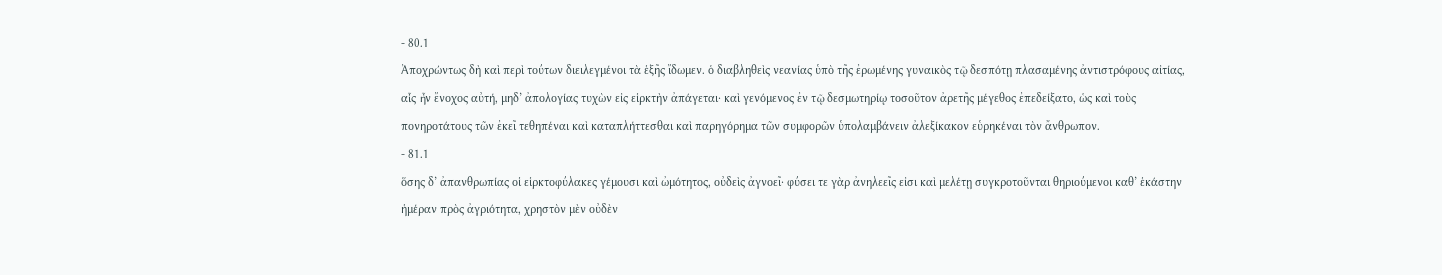- 80.1
Ἀποχρώντως δὴ καὶ περὶ τούτων διειλεγμένοι τὰ ἑξῆς ἴδωμεν. ὁ διαβληθεὶς νεανίας ὑπὸ τῆς ἐρωμένης γυναικὸς τῷ δεσπότῃ πλασαμένης ἀντιστρόφους αἰτίας, αἷς ἦν ἔνοχος αὐτή, μηδ’ ἀπολογίας τυχὼν εἰς εἱρκτὴν ἀπάγεται· καὶ γενόμενος ἐν τῷ δεσμωτηρίῳ τοσοῦτον ἀρετῆς μέγεθος ἐπεδείξατο, ὡς καὶ τοὺς πονηροτάτους τῶν ἐκεῖ τεθηπέναι καὶ καταπλήττεσθαι καὶ παρηγόρημα τῶν συμφορῶν ὑπολαμβάνειν ἀλεξίκακον εὑρηκέναι τὸν ἄνθρωπον.
- 81.1
ὅσης δ’ ἀπανθρωπίας οἱ εἱρκτοφύλακες γέμουσι καὶ ὠμότητος, οὐδεὶς ἀγνοεῖ· φύσει τε γὰρ ἀνηλεεῖς εἰσι καὶ μελέτῃ συγκροτοῦνται θηριούμενοι καθ’ ἑκάστην ἡμέραν πρὸς ἀγριότητα, χρηστὸν μὲν οὐδὲν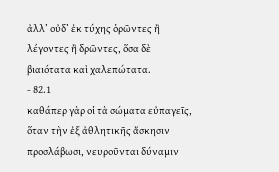ἀλλ’ οὐδ’ ἐκ τύχης ὁρῶντες ἢ λέγοντες ἢ δρῶντες, ὅσα δὲ βιαιότατα καὶ χαλεπώτατα.
- 82.1
καθάπερ γὰρ οἱ τὰ σώματα εὐπαγεῖς, ὅταν τὴν ἐξ ἀθλητικῆς ἄσκησιν προσλάβωσι, νευροῦνται δύναμιν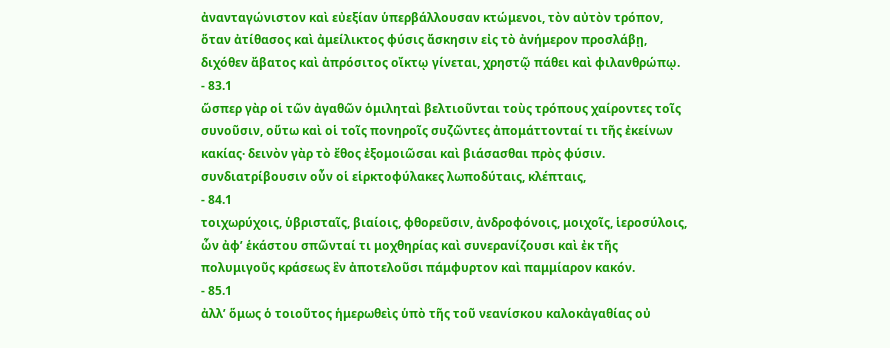ἀνανταγώνιστον καὶ εὐεξίαν ὑπερβάλλουσαν κτώμενοι, τὸν αὐτὸν τρόπον, ὅταν ἀτίθασος καὶ ἀμείλικτος φύσις ἄσκησιν εἰς τὸ ἀνήμερον προσλάβῃ, διχόθεν ἄβατος καὶ ἀπρόσιτος οἴκτῳ γίνεται, χρηστῷ πάθει καὶ φιλανθρώπῳ.
- 83.1
ὥσπερ γὰρ οἱ τῶν ἀγαθῶν ὁμιληταὶ βελτιοῦνται τοὺς τρόπους χαίροντες τοῖς συνοῦσιν, οὕτω καὶ οἱ τοῖς πονηροῖς συζῶντες ἀπομάττονταί τι τῆς ἐκείνων κακίας· δεινὸν γὰρ τὸ ἔθος ἐξομοιῶσαι καὶ βιάσασθαι πρὸς φύσιν. συνδιατρίβουσιν οὖν οἱ εἱρκτοφύλακες λωποδύταις, κλέπταις,
- 84.1
τοιχωρύχοις, ὑβρισταῖς, βιαίοις, φθορεῦσιν, ἀνδροφόνοις, μοιχοῖς, ἱεροσύλοις, ὧν ἀφ’ ἑκάστου σπῶνταί τι μοχθηρίας καὶ συνερανίζουσι καὶ ἐκ τῆς πολυμιγοῦς κράσεως ἓν ἀποτελοῦσι πάμφυρτον καὶ παμμίαρον κακόν.
- 85.1
ἀλλ’ ὅμως ὁ τοιοῦτος ἡμερωθεὶς ὑπὸ τῆς τοῦ νεανίσκου καλοκἀγαθίας οὐ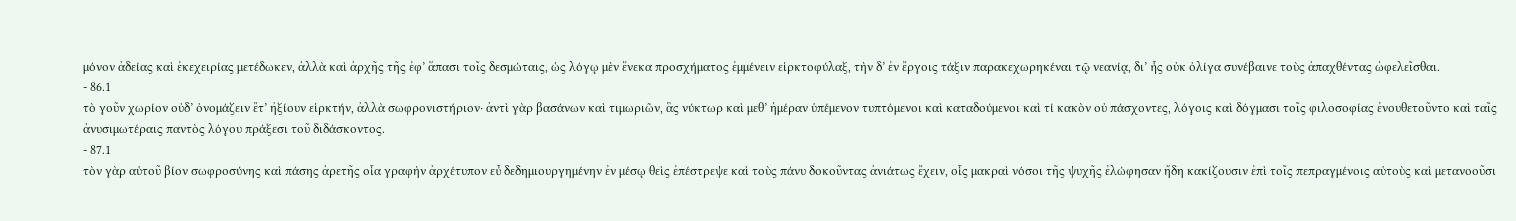μόνον ἀδείας καὶ ἐκεχειρίας μετέδωκεν, ἀλλὰ καὶ ἀρχῆς τῆς ἐφ’ ἅπασι τοῖς δεσμώταις, ὡς λόγῳ μὲν ἕνεκα προσχήματος ἐμμένειν εἱρκτοφύλαξ, τὴν δ’ ἐν ἔργοις τάξιν παρακεχωρηκέναι τῷ νεανίᾳ, δι’ ἧς οὐκ ὀλίγα συνέβαινε τοὺς ἀπαχθέντας ὠφελεῖσθαι.
- 86.1
τὸ γοῦν χωρίον οὐδ’ ὀνομάζειν ἔτ’ ἠξίουν εἱρκτήν, ἀλλὰ σωφρονιστήριον· ἀντὶ γὰρ βασάνων καὶ τιμωριῶν, ἃς νύκτωρ καὶ μεθ’ ἡμέραν ὑπέμενον τυπτόμενοι καὶ καταδούμενοι καὶ τί κακὸν οὐ πάσχοντες, λόγοις καὶ δόγμασι τοῖς φιλοσοφίας ἐνουθετοῦντο καὶ ταῖς ἀνυσιμωτέραις παντὸς λόγου πράξεσι τοῦ διδάσκοντος.
- 87.1
τὸν γὰρ αὑτοῦ βίον σωφροσύνης καὶ πάσης ἀρετῆς οἷα γραφὴν ἀρχέτυπον εὖ δεδημιουργημένην ἐν μέσῳ θεὶς ἐπέστρεψε καὶ τοὺς πάνυ δοκοῦντας ἀνιάτως ἔχειν, οἷς μακραὶ νόσοι τῆς ψυχῆς ἐλώφησαν ἤδη κακίζουσιν ἐπὶ τοῖς πεπραγμένοις αὑτοὺς καὶ μετανοοῦσι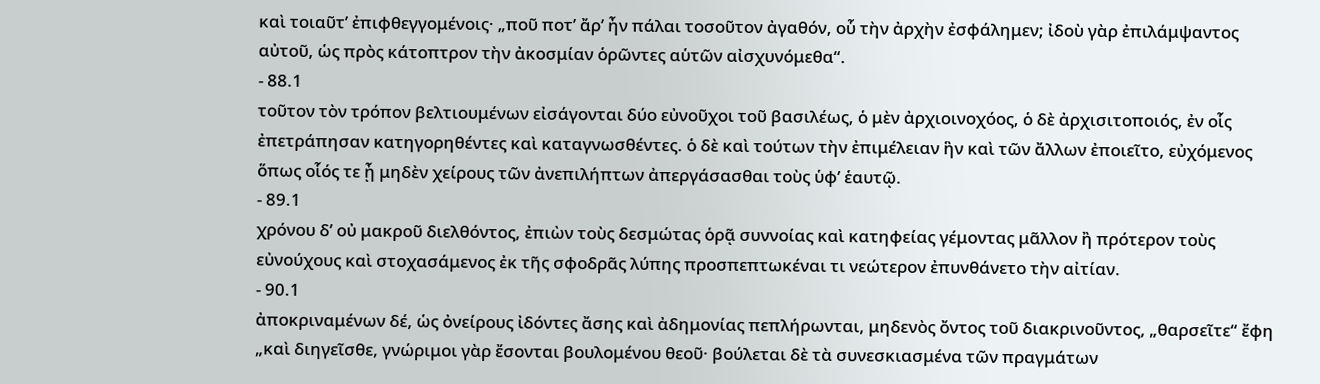καὶ τοιαῦτ’ ἐπιφθεγγομένοις· „ποῦ ποτ’ ἄρ’ ἦν πάλαι τοσοῦτον ἀγαθόν, οὗ τὴν ἀρχὴν ἐσφάλημεν; ἰδοὺ γὰρ ἐπιλάμψαντος αὐτοῦ, ὡς πρὸς κάτοπτρον τὴν ἀκοσμίαν ὁρῶντες αὑτῶν αἰσχυνόμεθα“.
- 88.1
τοῦτον τὸν τρόπον βελτιουμένων εἰσάγονται δύο εὐνοῦχοι τοῦ βασιλέως, ὁ μὲν ἀρχιοινοχόος, ὁ δὲ ἀρχισιτοποιός, ἐν οἷς ἐπετράπησαν κατηγορηθέντες καὶ καταγνωσθέντες. ὁ δὲ καὶ τούτων τὴν ἐπιμέλειαν ἣν καὶ τῶν ἄλλων ἐποιεῖτο, εὐχόμενος ὅπως οἷός τε ᾖ μηδὲν χείρους τῶν ἀνεπιλήπτων ἀπεργάσασθαι τοὺς ὑφ’ ἑαυτῷ.
- 89.1
χρόνου δ’ οὐ μακροῦ διελθόντος, ἐπιὼν τοὺς δεσμώτας ὁρᾷ συννοίας καὶ κατηφείας γέμοντας μᾶλλον ἢ πρότερον τοὺς εὐνούχους καὶ στοχασάμενος ἐκ τῆς σφοδρᾶς λύπης προσπεπτωκέναι τι νεώτερον ἐπυνθάνετο τὴν αἰτίαν.
- 90.1
ἀποκριναμένων δέ, ὡς ὀνείρους ἰδόντες ἄσης καὶ ἀδημονίας πεπλήρωνται, μηδενὸς ὄντος τοῦ διακρινοῦντος, „θαρσεῖτε“ ἔφη „καὶ διηγεῖσθε, γνώριμοι γὰρ ἔσονται βουλομένου θεοῦ· βούλεται δὲ τὰ συνεσκιασμένα τῶν πραγμάτων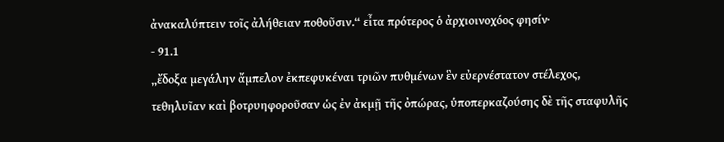ἀνακαλύπτειν τοῖς ἀλήθειαν ποθοῦσιν.“ εἶτα πρότερος ὁ ἀρχιοινοχόος φησίν·
- 91.1
„ἔδοξα μεγάλην ἄμπελον ἐκπεφυκέναι τριῶν πυθμένων ἓν εὐερνέστατον στέλεχος, τεθηλυῖαν καὶ βοτρυηφοροῦσαν ὡς ἐν ἀκμῇ τῆς ὀπώρας, ὑποπερκαζούσης δὲ τῆς σταφυλῆς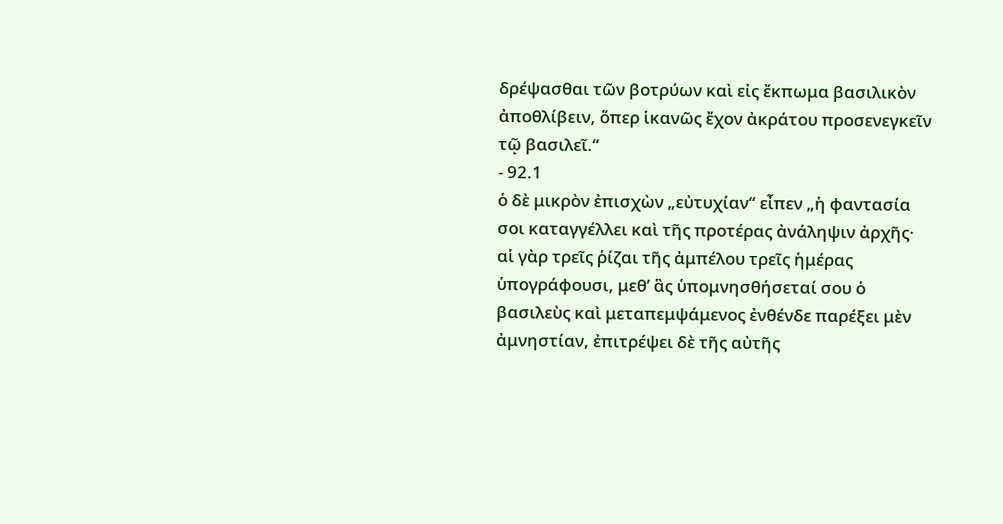δρέψασθαι τῶν βοτρύων καὶ εἰς ἔκπωμα βασιλικὸν ἀποθλίβειν, ὅπερ ἱκανῶς ἔχον ἀκράτου προσενεγκεῖν τῷ βασιλεῖ.“
- 92.1
ὁ δὲ μικρὸν ἐπισχὼν „εὐτυχίαν“ εἶπεν „ἡ φαντασία σοι καταγγέλλει καὶ τῆς προτέρας ἀνάληψιν ἀρχῆς· αἱ γὰρ τρεῖς ῥίζαι τῆς ἀμπέλου τρεῖς ἡμέρας ὑπογράφουσι, μεθ’ ἃς ὑπομνησθήσεταί σου ὁ βασιλεὺς καὶ μεταπεμψάμενος ἐνθένδε παρέξει μὲν ἀμνηστίαν, ἐπιτρέψει δὲ τῆς αὐτῆς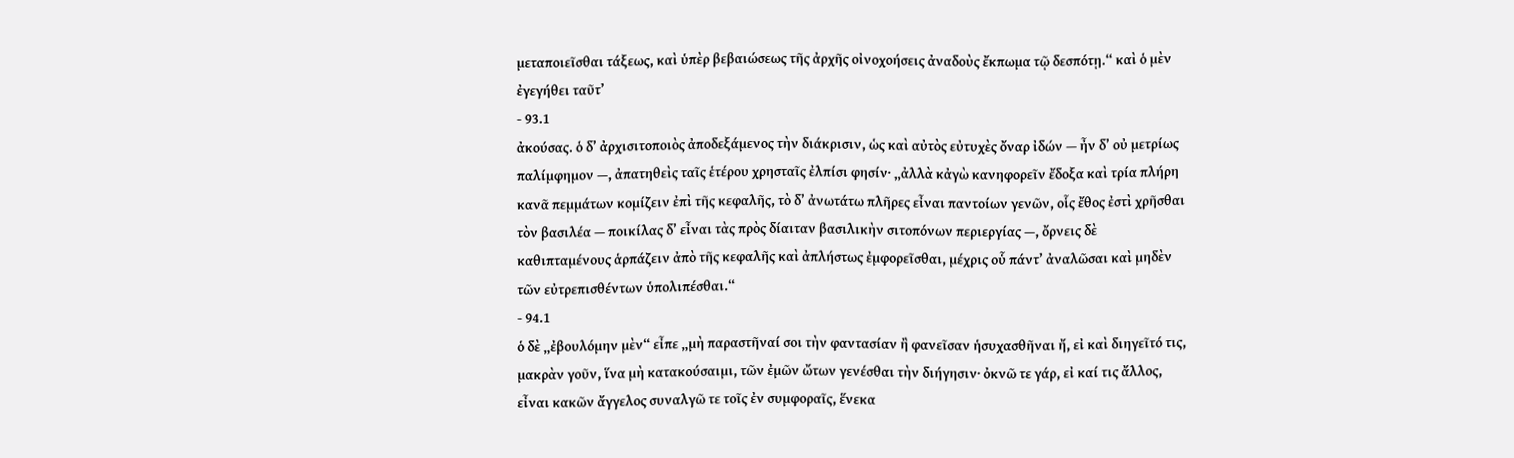μεταποιεῖσθαι τάξεως, καὶ ὑπὲρ βεβαιώσεως τῆς ἀρχῆς οἰνοχοήσεις ἀναδοὺς ἔκπωμα τῷ δεσπότῃ.“ καὶ ὁ μὲν ἐγεγήθει ταῦτ’
- 93.1
ἀκούσας. ὁ δ’ ἀρχισιτοποιὸς ἀποδεξάμενος τὴν διάκρισιν, ὡς καὶ αὐτὸς εὐτυχὲς ὄναρ ἰδών — ἦν δ’ οὐ μετρίως παλίμφημον —, ἀπατηθεὶς ταῖς ἑτέρου χρησταῖς ἐλπίσι φησίν· „ἀλλὰ κἀγὼ κανηφορεῖν ἔδοξα καὶ τρία πλήρη κανᾶ πεμμάτων κομίζειν ἐπὶ τῆς κεφαλῆς, τὸ δ’ ἀνωτάτω πλῆρες εἶναι παντοίων γενῶν, οἷς ἔθος ἐστὶ χρῆσθαι τὸν βασιλέα — ποικίλας δ’ εἶναι τὰς πρὸς δίαιταν βασιλικὴν σιτοπόνων περιεργίας —, ὄρνεις δὲ καθιπταμένους ἁρπάζειν ἀπὸ τῆς κεφαλῆς καὶ ἀπλήστως ἐμφορεῖσθαι, μέχρις οὗ πάντ’ ἀναλῶσαι καὶ μηδὲν τῶν εὐτρεπισθέντων ὑπολιπέσθαι.“
- 94.1
ὁ δὲ „ἐβουλόμην μὲν“ εἶπε „μὴ παραστῆναί σοι τὴν φαντασίαν ἢ φανεῖσαν ἡσυχασθῆναι ἤ, εἰ καὶ διηγεῖτό τις, μακρὰν γοῦν, ἵνα μὴ κατακούσαιμι, τῶν ἐμῶν ὤτων γενέσθαι τὴν διήγησιν· ὀκνῶ τε γάρ, εἰ καί τις ἄλλος, εἶναι κακῶν ἄγγελος συναλγῶ τε τοῖς ἐν συμφοραῖς, ἕνεκα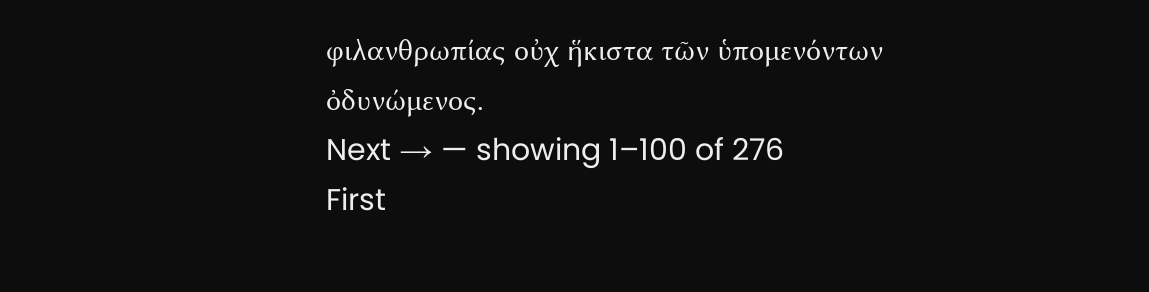φιλανθρωπίας οὐχ ἥκιστα τῶν ὑπομενόντων ὀδυνώμενος.
Next → — showing 1–100 of 276
First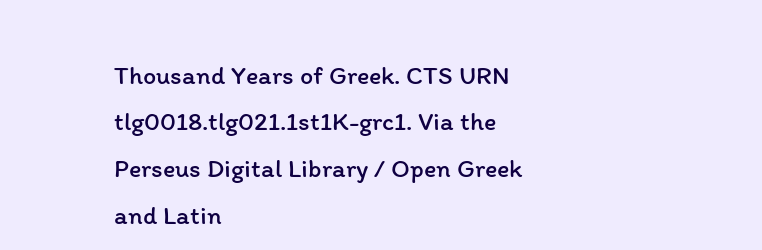Thousand Years of Greek. CTS URN tlg0018.tlg021.1st1K-grc1. Via the Perseus Digital Library / Open Greek and Latin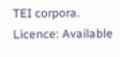TEI corpora. Licence: Available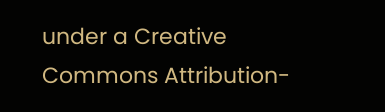under a Creative Commons Attribution-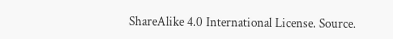ShareAlike 4.0 International License. Source.